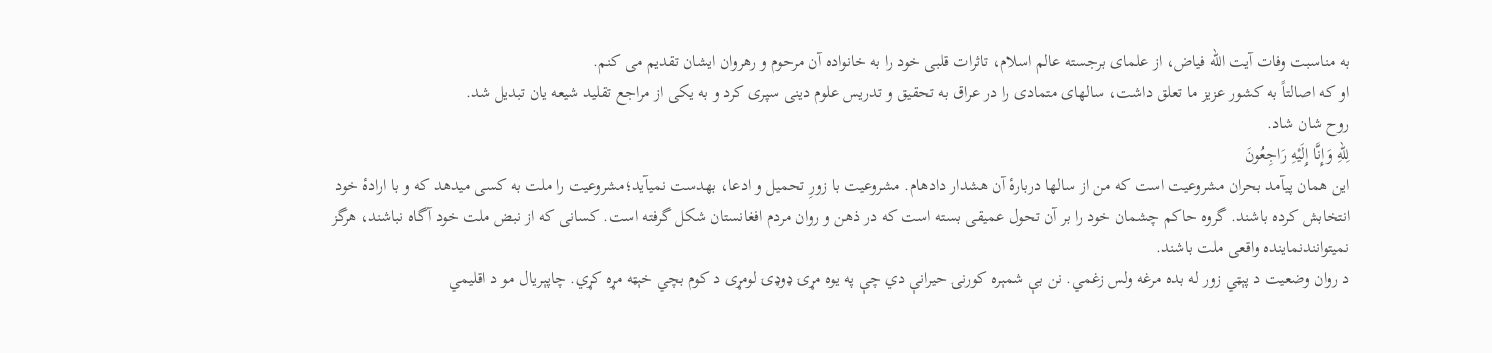به مناسبت وفات آیت الله فیاض، از علمای برجسته عالم اسلام، تاثرات قلبی خود را به خانواده آن مرحوم و رهروان ایشان تقدیم می کنم.
او که اصالتاً به کشور عزیز ما تعلق داشت، سالهای متمادی را در عراق به تحقیق و تدریس علوم دینی سپری کرد و به یکی از مراجع تقلید شیعه یان تبدیل شد.
روح شان شاد.
لِلّهِ وَإِنَّا إِلَيْهِ رَاجِعُونَ
این همان پیآمد بحران مشروعیت است که من از سالها دربارهٔ آن هشدار دادهام. مشروعیت با زورِ تحمیل و ادعا، بهدست نمیآید؛مشروعیت را ملت به کسی میدهد که و با ارادهٔ خود انتخابش کرده باشند. گروه حاکم چشمان خود را بر آن تحول عمیقی بسته است که در ذهن و روان مردم افغانستان شکل گرفته است. کسانی که از نبض ملت خود آگاه نباشند، هرگز نمیتوانندنماینده واقعی ملت باشند.
د روان وضعیت د پېټي زور له بده مرغه ولس زغمي. نن بې شمېره کورنۍ حیرانې دي چې په یوه مړۍ ډوډۍ لومړی د کوم بچي خېټه مړه کړي. چاپېریال مو د اقلیمي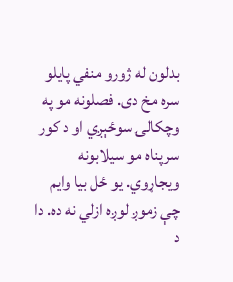بدلون له ژورو منفي پایلو سره مخ دی. فصلونه مو په وچکالۍ سوځېږي او د کور سرپناه مو سیلابونه ویجاړوي. یو ځل بیا وایم چې زموږ لوږه ازلي نه ده. دا د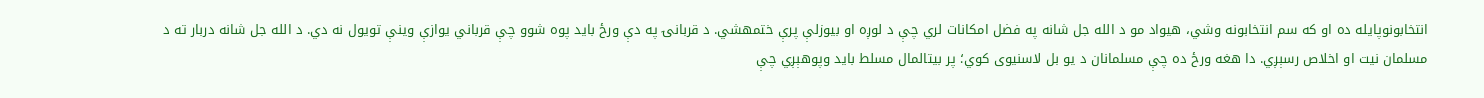انتخابونوپایله ده او که سم انتخابونه وشي، هیواد مو د الله جل شانه په فضل امکانات لري چې د لوږه او بیوزلې پرې ختمهشي. د قربانۍ په دې ورځ باید پوه شوو چې قرباني یوازې وینې تویول نه دي. د الله جل شانه دربار ته د مسلمان نیت او اخلاص رسېږي. دا هغه ورځ ده چې مسلمانان د یو بل لاسنیوی کوي؛ پر بیتالمال مسلط باید وپوهېږي چې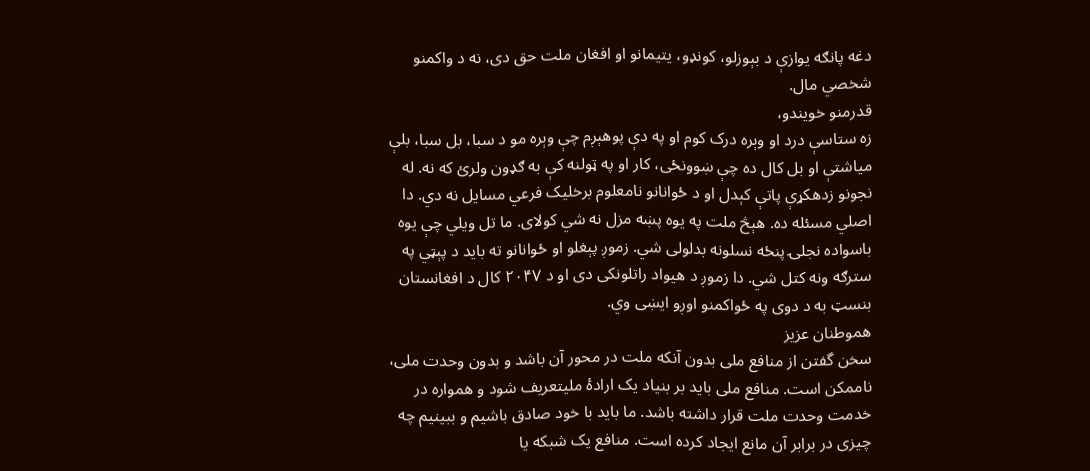دغه پانګه یوازې د بېوزلو، کونډو، یتیمانو او افغان ملت حق دی، نه د واکمنو شخصي مال.
قدرمنو خویندو،
زه ستاسې درد او وېره درک کوم او په دې پوهېږم چې وېره مو د سبا، بل سبا، بلې میاشتې او بل کال ده چې ښوونځی، کار او په ټولنه کې به ګډون ولرئ که نه. له نجونو زدهکړې پاتې کېدل او د ځوانانو نامعلوم برخلیک فرعي مسایل نه دي. دا اصلي مسئله ده. هېڅ ملت په یوه پښه مزل نه شي کولای. ما تل ویلي چې یوه باسواده نجلۍ پنځه نسلونه بدلولی شي. زموږ پېغلو او ځوانانو ته باید د پېټي په سترګه ونه کتل شي. دا زموږ د هیواد راتلونکی دی او د ۲۰۴۷ کال د افغانستان بنسټ به د دوی په ځواکمنو اوږو ایښی وي.
هموطنان عزیز
سخن گفتن از منافع ملی بدون آنکه ملت در محور آن باشد و بدون وحدت ملی، ناممکن است. منافع ملی باید بر بنیاد یک ارادهٔ ملیتعریف شود و همواره در خدمت وحدت ملت قرار داشته باشد. ما باید با خود صادق باشیم و ببینیم چه چیزی در برابر آن مانع ایجاد کرده است. منافع یک شبکه یا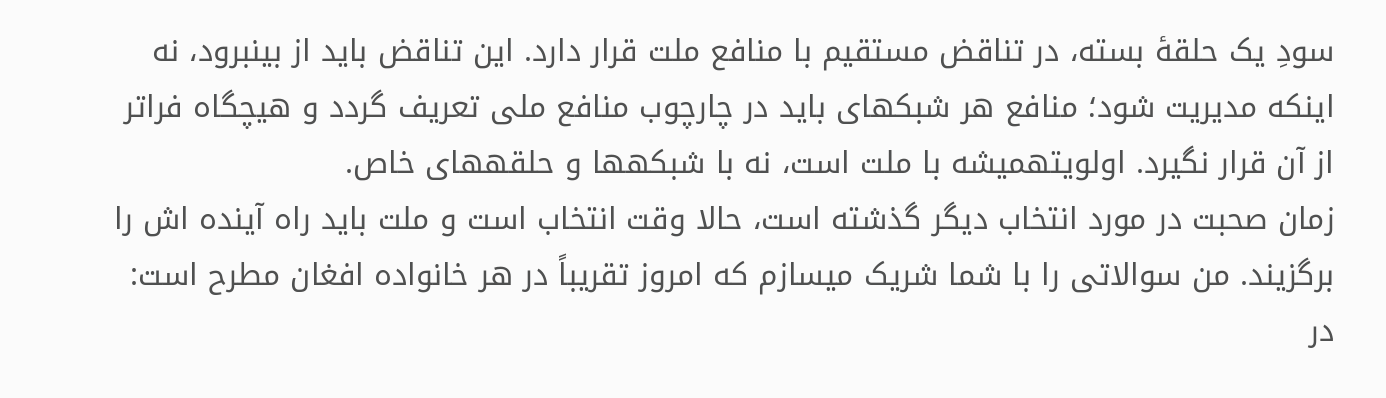سودِ یک حلقهٔ بسته، در تناقض مستقیم با منافع ملت قرار دارد. این تناقض باید از بینبرود، نه اینکه مدیریت شود؛ منافع هر شبکهای باید در چارچوب منافع ملی تعریف گردد و هیچگاه فراتر از آن قرار نگیرد. اولویتهمیشه با ملت است، نه با شبکهها و حلقههای خاص.
زمان صحبت در مورد انتخاب دیگر گذشته است، حالا وقت انتخاب است و ملت باید راه آینده اش را برگزیند. من سوالاتی را با شما شریک میسازم که امروز تقریباً در هر خانواده افغان مطرح است: در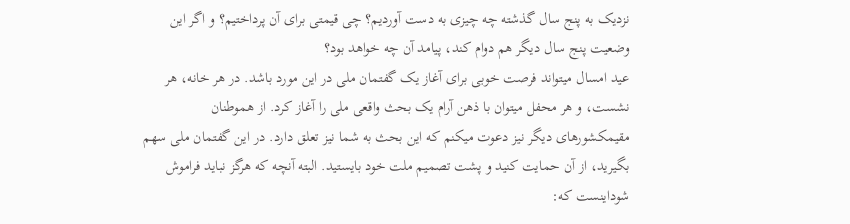نزدیک به پنج سال گذشته چه چیزی به دست آوردیم؟ چی قیمتی برای آن پرداختیم؟ و اگر این وضعیت پنج سال دیگر هم دوام کند، پیامد آن چه خواهد بود؟
عید امسال میتواند فرصت خوبی برای آغاز یک گفتمان ملی در این مورد باشد. در هر خانه، هر نشست، و هر محفل میتوان با ذهن آرام یک بحث واقعی ملی را آغاز کرد. از هموطنان مقیمکشورهای دیگر نیز دعوت میکنم که این بحث به شما نیز تعلق دارد. در این گفتمان ملی سهم بگیرید، از آن حمایت کنید و پشت تصمیم ملت خود بایستید. البته آنچه که هرگز نباید فراموش شوداینست که: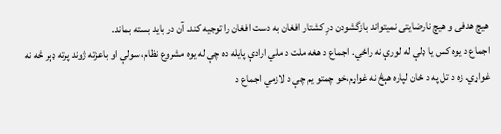هیچ هدفی و هیچ نارضایتی نمیتواند بازگشودن درِ کشتار افغان به دست افغان را توجیه کند. آن در باید بسته بماند.
اجماع د یوه کس یا ډلې له لورې نه راځي. اجماع د هغه ملت د ملي ارادې پایله ده چې له یوه مشروع نظام، سولې او باعزته ژوند پرته ډېر څه نه غواړي. زه د تل په د ځان لپاره هېڅ نه غواړم،خو چمتو یم چې د لازمي اجماع د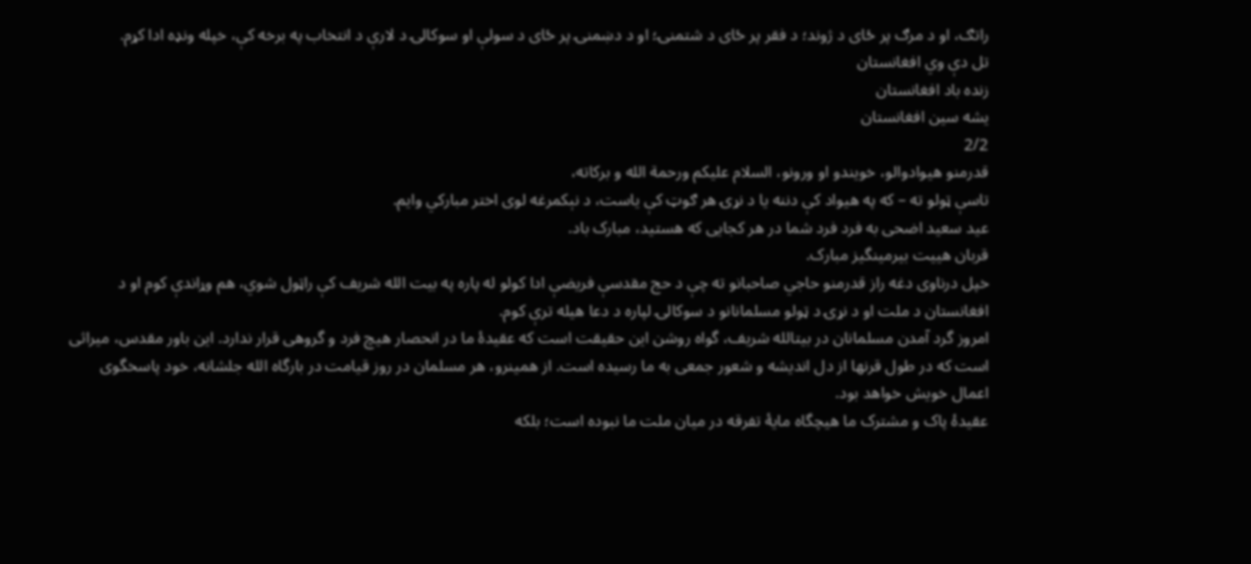راتګ، او د مرګ پر ځای د ژوند؛ د فقر پر ځای د شتمنۍ؛ او د دښمنۍ پر ځای د سولې او سوکالۍ د لارې د انتخاب په برخه کې، خپله ونډه ادا کړم.
تل دې وي افغانستان
زنده باد افغانستان
یشه سین افغانستان
2/2
قدرمنو هیوادوالو، خویندو او ورونو، السلام علیکم ورحمة الله و برکاته،
تاسې ټولو ته – که په هیواد کې دننه یا د نړۍ هر ګوټ کې یاست، د نېکمرغه لوی اختر مبارکي وایم.
عید سعید اضحی به فرد فرد شما در هر کجایی که هستید، مبارک باد.
قربان هییت بیرمینگیز مبارک.
خپل درناوی دغه راز قدرمنو حاجي صاحبانو ته چې د حج مقدسې فریضې ادا کولو له پاره په بیت الله شریف کې راټول شوي، هم وړاندې کوم او د افغانستان د ملت او د نړۍ د ټولو مسلمانانو د سوکالۍ لپاره د دعا هیله ترې کوم.
امروز گرد آمدن مسلمانان در بیتالله شریف، گواه روشن این حقیقت است که عقیدهٔ ما در انحصار هیچ فرد و گروهی قرار ندارد. این باور مقدس، میراثی است که در طول قرنها از دل اندیشه و شعور جمعی به ما رسیده است. از همینرو، هر مسلمان در روز قیامت در بارگاه الله جلشانه، خود پاسخگوی اعمال خویش خواهد بود.
عقیدهٔ پاک و مشترک ما هیچگاه مایهٔ تفرقه در میان ملت ما نبوده است؛ بلکه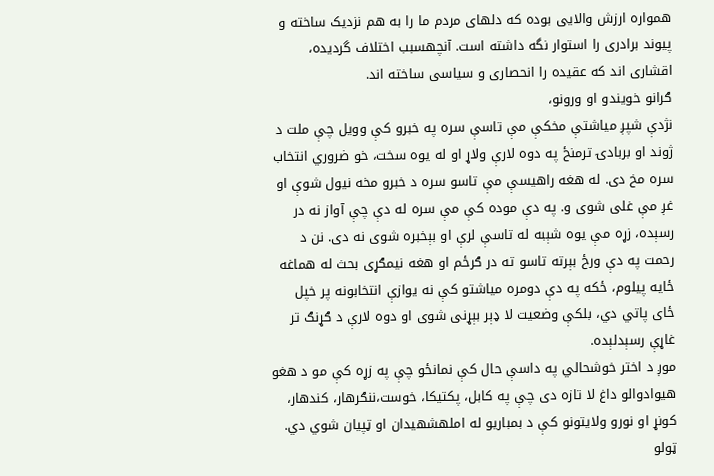همواره ارزش والایی بوده که دلهای مردم ما را به هم نزدیک ساخته و پیوند برادری را استوار نگه داشته است. آنچهسبب اختلاف گردیده، اقشاری اند که عقیده را انحصاری و سیاسی ساخته اند.
ګرانو خویندو او ورونو،
نژدې شپږ میاشتې مخکې مې تاسې سره په خبرو کې وویل چې ملت د ژوند او بربادۍ ترمنځ په دوه لارې ولاړ او له یوه سخت، خو ضروري انتخاب سره مخ دی. له هغه راهیسې مې تاسو سره د خبرو مخه نیول شوې او غږ مې غلی شوی و. په دې موده کې مې سره له دې چې آواز نه در رسېده، زړه مې یوه شېبه له تاسې لرې او بېخبره شوی نه دی. نن د رحمت په دې ورځ بېرته تاسو ته در ګرځم او هغه نیمګړی بحث له هماغه ځایه پيلوم، ځکه په دې دومره میاشتو کې نه یوازې انتخابونه پر خپل ځای پاتي دي، بلکې وضعیت لا ډېر بېړنی شوی او دوه لارې د ګړنګ تر غاړې رسېدلېده.
موږ د اختر خوشحالي په داسې حال کې نمانځو چې په زړه کې مو د هغو هیوادوالو داغ لا تازه دی چې په کابل، پکتیکا، خوست،ننګرهار، کندهار، کونړ او نورو ولایتونو کې د بمباریو له املهشهیدان او ټپیان شوي دي. ټولو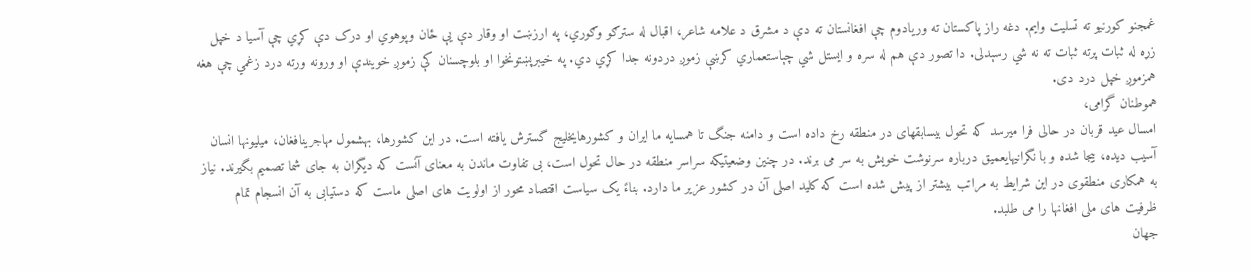غمجنو کورنیو ته تسلیت وایم. دغه راز پاکستان ته وریادوم چې افغانستان ته دې د مشرق د علامه شاعر، اقبال له سترګو وګوري، په ارزښت او وقار دې یې ځان وپوهوي او درک دې کړي چې آسیا د خپل زړه له ثبات پرته ثبات ته نه شي رسېدلی. دا تصور دې هم له سره و ایستل شي چېاستعماري کرښې زموږ دردونه جدا کړي دي. په خیبرپښتونخوا او بلوچسنان کې زموږ خویندې او ورونه ورته درد زغمي چې هغه همزموږ خپل درد دی.
هموطنان گرامی،
امسال عید قربان در حالی فرا میرسد که تحول بیسابقهای در منطقه رخ داده است و دامنه جنگ تا همسایه ما ایران و کشورهایخلیج گسترش یافته است. در این کشورها، بهشمول مهاجرینافغان، میلیونها انسان آسیب دیده، بیجا شده و با نگرانیهایعمیق درباره سرنوشت خویش به سر می برند. در چنین وضعیتیکه سراسر منطقه در حال تحول است، بی تفاوت ماندن به معنای آنست که دیگران به جای شما تصمیم بگیرند. نیاز به همکاری منطقوی در این شرایط به مراتب بیشتر از پیش شده است که کلید اصلی آن در کشور عزیر ما دارد. بناءً یک سیاست اقتصاد محور از اولویت های اصلی ماست که دستیابی به آن انسجام تمام ظرفیت های ملی افغانها را می طلبد.
جهان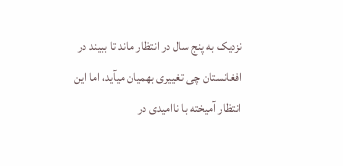نزدیک به پنج سال در انتظار ماند تا ببیند در افغانستان چی تغییری بهمیان میآید، اما این انتظار آمیخته با ناامیدی در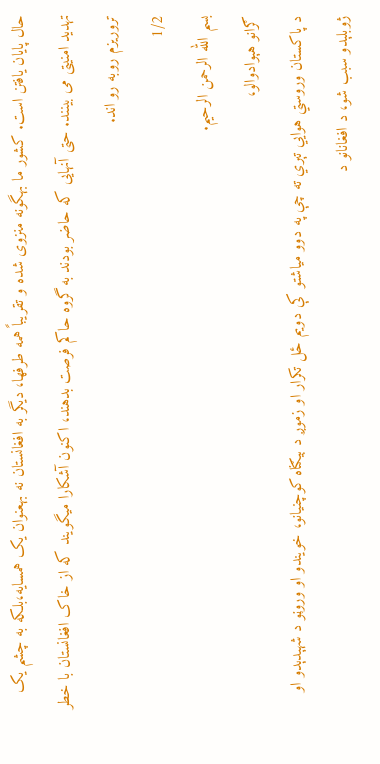حال پایان یافتن است. کشور ما بهگونه منزوی شده و تقریباً همه طرفها، دیگر به افغانستان نه بهعنوان یک همسایه،بلکه به چشم یک تهدید امنیتی می بینند. حتی آنهایی که حاضر بودند به گروه حاکم فرصت بدهند، اکنون آشکارا میگویند که از خاک افغانستان با خطر تروریزم روبه رو اند.
1/2
بسم الله الرحمن الرحیم.
ګرانو هېوادوالو،
د پاکستان وروستي هوایي تېري ته چې په دوو میاشتو کې دویم ځل تکرار او زموږ د بیګناه کوچنیانو، خویندو او وروڼو د شهېدېدو او ژوبلېدو سبب شو، د افغانانو د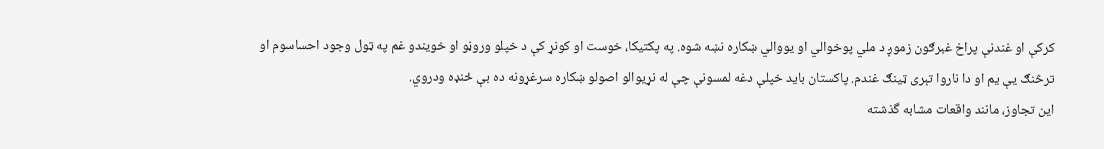کرکې او غندنې پراخ غبرګون زموږ د ملي پوخوالي او یووالي ښکاره نښه شوه. په پکتیکا، خوست او کونړ کې د خپلو وروڼو او خویندو غم په ټول وجود احساسوم او ترڅنګ یې یم او دا ناروا تېری ټینګ غندم. پاکستان باید خپلې دغه لمسونې چې له نړیوالو اصولو ښکاره سرغړونه ده بې ځنډه ودروي.
این تجاوز، مانند واقعات مشابه گذشته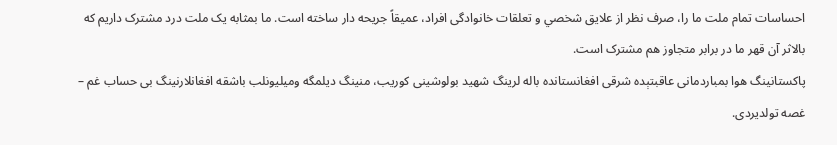احساسات تمام ملت ما را، صرف نظر از علایق شخصي و تعلقات خانوادگی افراد، عمیقاً جریحه دار ساخته است. ما بمثابه یک ملت درد مشترک داریم که بالاثر آن قهر ما در برابر متجاوز هم مشترک است.
پاکستانینگ هوا بمباردمانی عاقبتېده شرقی افغانستانده باله لرینگ شهید بولوشینی کوریب، منینگ دیلمگه ومیلیونلب باشقه افغانلارنینگ بی حساب غم – غصه تولدیردی.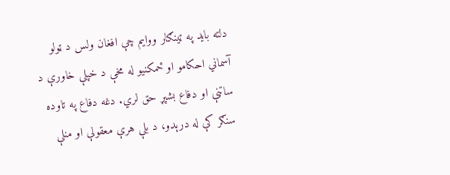دلته باید په ټینګار ووایم چې افغان ولس د ټولو آسماني احکامو او ځمکنیو له مخې د خپلې خاورې د ساتنې او دفاع بشپړ حق لري. دغه دفاع په تاوده سنګر کې له درېدو، د بلې هرې معقولې او منلې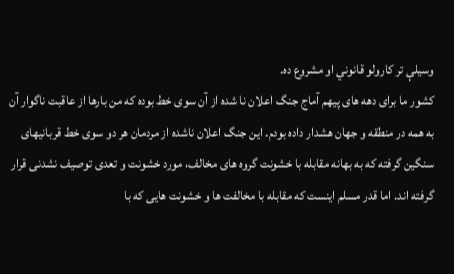وسیلې تر کارولو قانوني او مشروع ده.
کشور ما برای دهه های پیهم آماج جنگ اعلان نا شده از آن سوی خط بوده که من بارها از عاقبت ناگوار آن به همه در منطقه و جهان هشدار داده بودم. این جنگ اعلان ناشده از مردمان هر دو سوی خط قربانیهای سنگین گرفته که به بهانه مقابله با خشونت گروه های مخالف، مورد خشونت و تعدی توصیف نشدنی قرار گرفته اند. اما قدر مسلم اینست که مقابله با مخالفت ها و خشونت هایی که با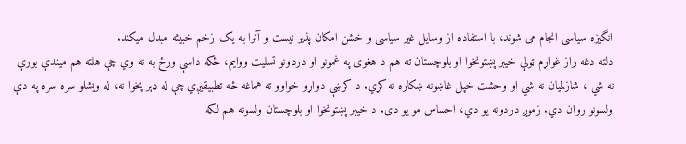انگیزه سیاسی انجام می شوند، با استفاده از وسایل غیر سیاسی و خشن امکان پذیر نیست و آنرا به یک زخم خبیثه مبدل میکند.
دلته دغه راز غواړم ټولې خیبر پښتونخوا او بلوچستان ته هم د هغوی په غمونو او دردونو تسلیت ووایم، ځکه داسې ورځ به نه وي چې هلته هم میندې بورې نه شي ، شازلمیان نه شي او وحشت خپل غاښونه ښکاره نه کړي. د کرښې دواړو خواوو ته هماغه څه تطبیقیږي چې له ډېر پخوا نه، له ویشلو سره سره په دې ولسونو روان دي. زموږ دردونه یو دي، احساس مو یو دی. د خیبر پښتونخوا او بلوچستان ولسونه هم لکه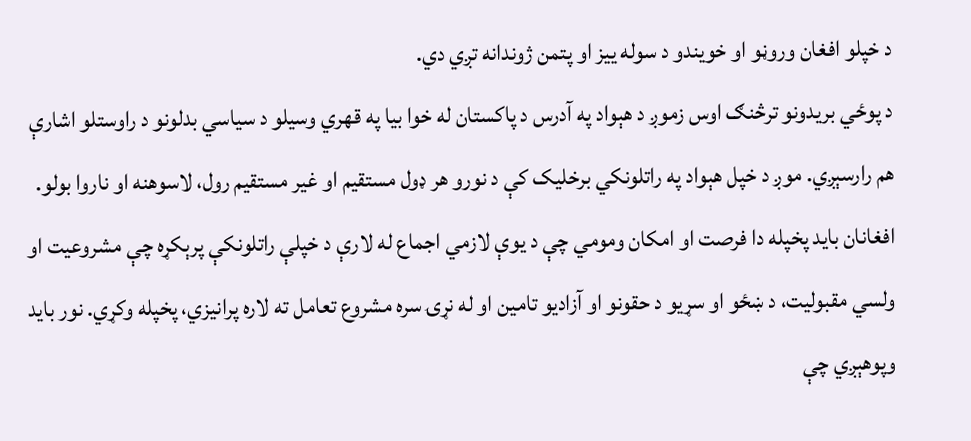د خپلو افغان وروڼو او خویندو د سوله ییز او پتمن ژوندانه تږي دي.
د پوځي بریدونو ترڅنګ اوس زموږ د هېواد په آدرس د پاکستان له خوا بیا په قهري وسیلو د سیاسي بدلونو د راوستلو اشارې هم رارسېږي. موږ د خپل هېواد په راتلونکي برخلیک کې د نورو هر ډول مستقیم او غیر مستقیم رول، لاسوهنه او ناروا بولو. افغانان باید پخپله دا فرصت او امکان ومومي چې د یوې لازمي اجماع له لارې د خپلې راتلونکې پرېکړه چې مشروعیت او ولسي مقبولیت، د ښځو او سړیو د حقونو او آزادیو تامین او له نړۍ سره مشروع تعامل ته لاره پرانیزي، پخپله وکړي. نور باید وپوهېږي چې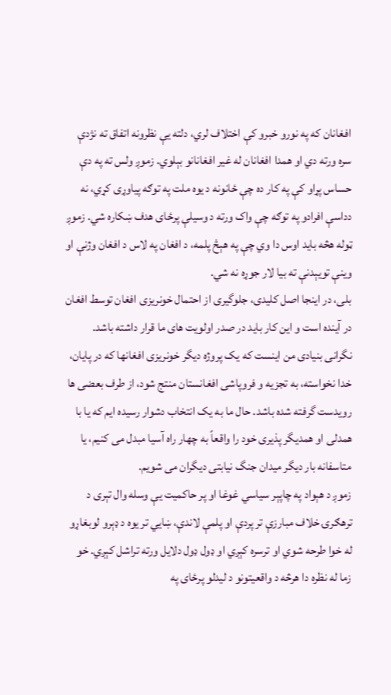افغانان که په نورو خبرو کې اختلاف لري، دلته یې نظرونه اتفاق ته نژدې سره ورته دي او همدا افغانان له غیر افغانانو بېلوي. زموږ ولس ته په دې حساس پړاو کې په کار ده چې ځانونه د یوه ملت په توګه پیاوړی کړي، نه دداسې افرادو په توګه چې واک ورته د وسیلې پرځای هدف ښکاره شي. زموږ ټوله هڅه باید اوس دا وي چې په هېڅ پلمه، د افغان په لاس د افغان وژنې او وینې تویېدنې ته بیا لار جوړه نه شي.
بلی، در اینجا اصل کلیدی، جلوگیری از احتمال خونریزی افغان توسط افغان در آینده است و این کار باید در صدر اولویت های ما قرار داشته باشد. نگرانی بنیادی من اینست که یک پروژه دیگر خونریزی افغانها که در پایان، خدا نخواسته، به تجزیه و فروپاشی افغانستان منتج شود، از طرف بعضی ها رویدست گرفته شده باشد. حال ما به یک انتخاب دشوار رسیده ایم که یا با همدلی او همدیگر پذیری خود را واقعاً به چهار راه آسیا مبدل می کنیم، یا متاسفانه بار دیگر میدان جنگ نیابتی دیگران می شویم.
زموږ د هېواد په چاپېر سیاسي غوغا او پر حاکمیت یې وسله وال تېری د ترهګرۍ خلاف مبارزې تر پردې او پلمې لاندې، ښایي تر یوه د ډېرو لوبغاړو له خوا طرحه شوي او ترسره کېږي او ډول ډول دلایل ورته تراشل کېږي. خو زما له نظره دا هرڅه د واقعیتونو د لیدلو پرځای په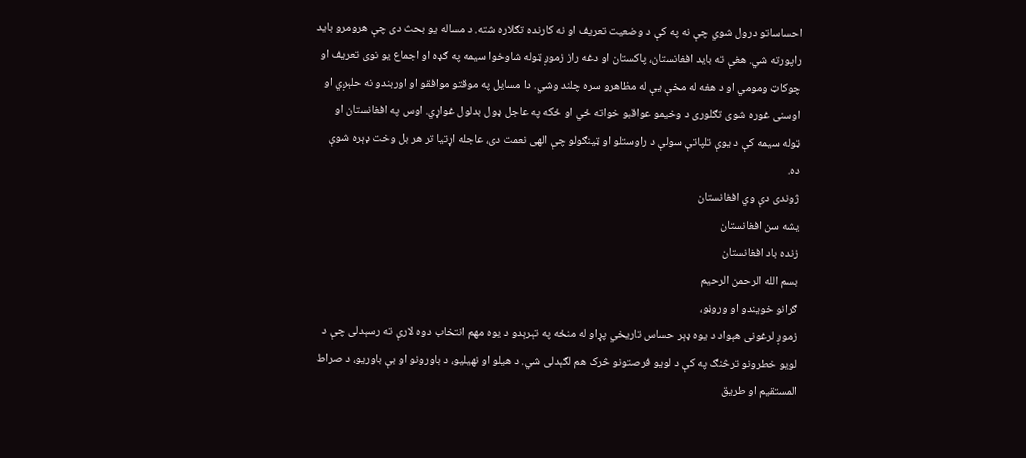احساساتو درول شوي چې نه په کې د وضعیت تعریف او نه کارنده تګلاره شته. د مساله یو بحث دی چې هرومرو باید راپورته شي. هغې ته باید افغانستان، پاکستان او دغه راز زموږ ټوله شاوخوا سیمه په ګډه او اجماع یو نوی تعریف او چوکاټ ومومي او د هغه له مخې یې له مظاهرو سره چلند وشي. دا مسایل په موقتو موافقو او اوربندو نه حلېږي او اوسنی غوره شوی تګلوری د وخیمو عواقبو خواته ځي او ځکه په عاجل ډول بدلول غواړي. اوس په افغانستان او ټوله سیمه کې د یوې تلپاتې سولې د راوستلو او ټینګولو چې الهی نعمت دی، عاجله اړتیا تر هر بل وخت ډېره شوې ده.
ژوندی دې وي افغانستان
یشه سن افغانستان
زنده باد افغانستان
بسم الله الرحمن الرحیم
ګرانو خویندو او وروڼو،
زموږ لرغونی هېواد د یوه ډېر حساس تاریخي پړاو له منځه په تېرېدو د یوه مهم انتخاب دوه لارې ته رسېدلی چې د لویو خطرونو ترڅنګ په کې د لویو فرصتونو څرک هم لګېدلی شي. د هیلو او نهیلیو، د باورونو او بې باوریو، د صراط المستقیم او طریق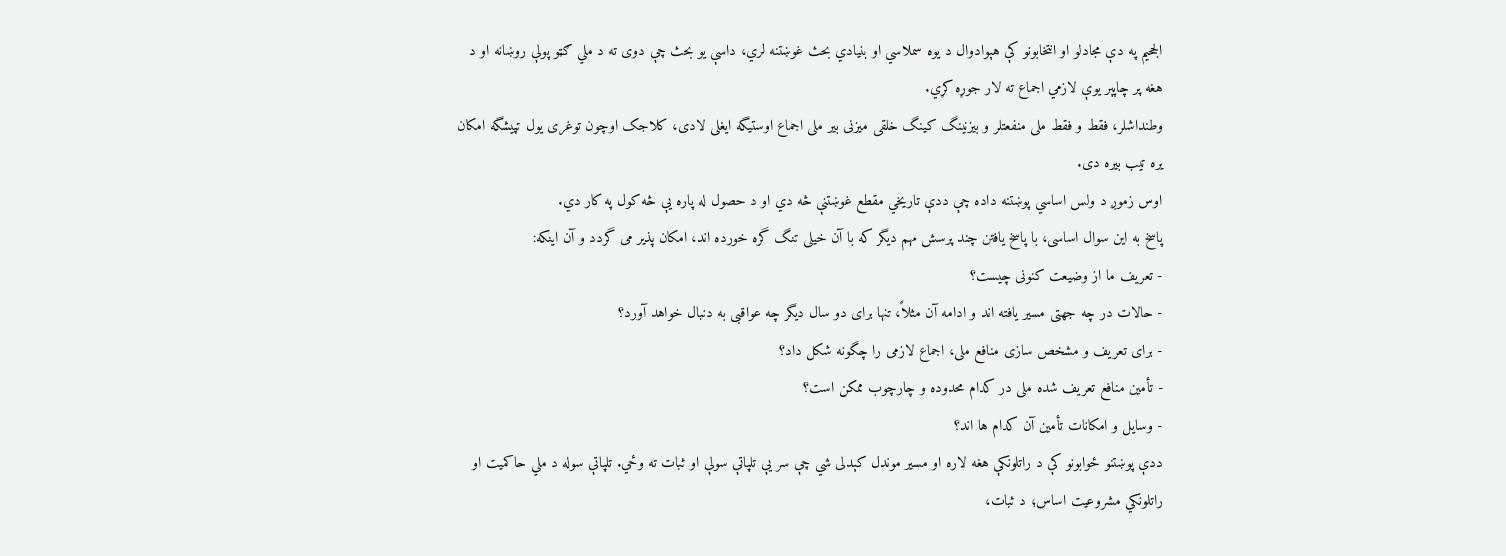الجحیم په دې مجادلو او انتخابونو کې هېوادوال د یوه سملاسي او بنیادي بحث غوښتنه لري، داسې یو بحث چې دوی ته د ملي ګټو پولې روښانه او د هغه پر چاپېر یوې لازمي اجماع ته لار جوړه کړي.
وطنداشلر، فقط و فقط ملی منفعتلر و بیزنینگ کینگ خلقی میزنی بیر ملی اجماع اوستیگه ایغلی لادی، کلاجک اوچون توغری یول تپیشگه امکان یره تیب بیره دی.
اوس زموږ د ولس اساسي پوښتنه داده چې ددې تاریخي مقطع غوښتنې څه دي او د حصول له پاره یې څه کول په کار دي.
پاسخ به این سوال اساسی، با پاسخ یافتن چند پرسش مهم دیگر که با آن خیلی تنگ گره خورده اند، امکان پذیر می گردد و آن اینکه:
- تعریف ما از وضیعت کنونی چیست؟
- حالات در چه جهتی مسیر یافته اند و ادامه آن مثلاً، تنها برای دو سال دیگر چه عواقبی به دنبال خواهد آورد؟
- برای تعریف و مشخص سازی منافع ملی، اجماع لازمی را چگونه شکل داد؟
- تأمین منافع تعریف شده ملی در کدام محدوده و چارچوب ممکن است؟
- وسایل و امکانات تأمین آن کدام ها اند؟
ددې پوښتنو ځوابونو کې د راتلونکې هغه لاره او مسیر موندل کېدلی شي چې سر یې تلپاتې سولې او ثبات ته وځي. تلپاتې سوله د ملي حاکمیت او راتلونکي مشروعیت اساس؛ د ثبات،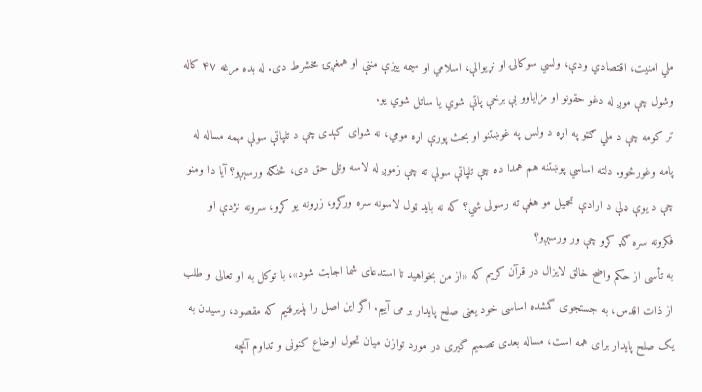ملي امنیت، اقتصادي ودې، ولسي سوکالۍ او نړیوالې، اسلامي او سیمه ییزې مننې او همغږۍ مخشرط دی. له بده مرغه ۴۷ کاله وشول چې موږ له دغو حقونو او مزایاوو بې برخې پاتې شوي یا ساتل شوي یو.
تر کومه چې د ملي ګټو په اړه د ولس په غوښتنو او بحث پورې اړه مومي، نه شوای کېدی چې د تلپاتې سولې مهمه مساله له پامه وغورځوو. دلته اساسي پوښتنه هم همدا ده چې تلپاتې سولې ته چې زموږ له لاسه وتلی حق دی، څنګه ورسېږو؟ آیا دا ومنو چې د یوې ډلې د ارادې تحمیل مو هغې ته رسولی شي؟ که نه باید ټول لاسونه سره ورکړو، زړونه یو کړو، سرونه نژدې او فکرونه سره ګډ کړو چې ور ورسېږو؟
به تأسی از حکم واضح خالق لایزال در قرآن کریم که «از من بخواهید تا استدعای شما اجابت شود»، با توکل به او تعالی و طلب از ذات اقدس، به جستجوی گمشده اساسی خود یعنی صلح پایدار بر می آییم. اگر این اصل را پذیرفتیم که مقصود، رسیدن به یک صلح پایدار برای همه است، مساله بعدی تصمیم گیری در مورد توازن میان تحول اوضاع کنونی و تداوم آنچه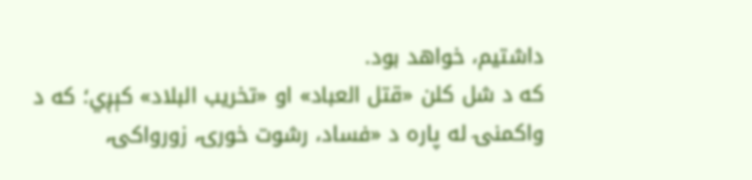داشتیم، خواهد بود.
که د شل کلن «قتل العباد» او «تخریب البلاد» کېږي؛ که د واکمنۍ له پاره د «فساد، رشوت خورۍ، زورواکۍ،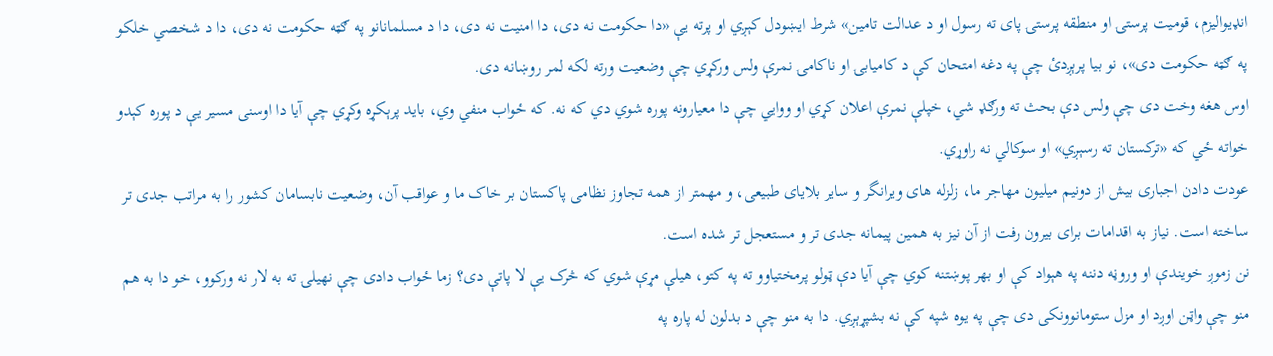انډیوالیزم، قومیت پرستۍ او منطقه پرستۍ پای ته رسول او د عدالت تامین» شرط ایښودل کېږي او پرته یې «دا حکومت نه دی، دا امنیت نه دی، دا د مسلمانانو په ګټه حکومت نه دی، دا د شخصي خلکو په ګټه حکومت دی»، نو بیا پرېږدئ چې په دغه امتحان کې د کامیابۍ او ناکامۍ نمرې ولس ورکړي چې وضعیت ورته لکه لمر روښانه دی.
اوس هغه وخت دی چې ولس دې بحث ته ورګډ شي، خپلې نمرې اعلان کړي او ووایي چې دا معیارونه پوره شوي دي که نه. که ځواب منفي وي، باید پرېکړه وکړي چې آیا دا اوسنی مسیر یې د پوره کېدو خواته ځي که «ترکستان ته رسېږي» او سوکالي نه راوړي.
عودت دادن اجباری بیش از دونیم میلیون مهاجر ما، زلزله های ویرانگر و سایر بلایای طبیعی، و مهمتر از همه تجاوز نظامی پاکستان بر خاک ما و عواقب آن، وضعیت نابسامان کشور را به مراتب جدی تر ساخته است. نیاز به اقدامات برای بیرون رفت از آن نیز به همین پیمانه جدی تر و مستعجل تر شده است.
نن زموږ خویندې او وروڼه دننه په هېواد کې او بهر پوښتنه کوي چې آیا دې ټولو پرمختیاوو ته په کتو، هیلې مړې شوي که څرک یې لا پاتې دی؟ زما ځواب دادی چې نهیلۍ ته به لار نه ورکوو، خو دا به هم منو چې واټن اوږد او مزل ستومانوونکی دی چې په یوه شپه کې نه بشپړېږي. دا به منو چې د بدلون له پاره په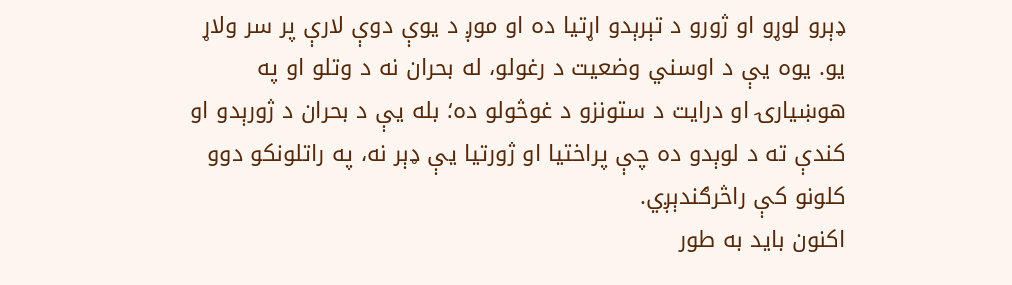ډېرو لوړو او ژورو د تېرېدو اړتیا ده او موږ د یوې دوې لارې پر سر ولاړ یو. یوه یې د اوسني وضعیت د رغولو، له بحران نه د وتلو او په هوښیارۍ او درایت د ستونزو د غوڅولو ده؛ بله یې د بحران د ژورېدو او کندې ته د لوېدو ده چې پراختیا او ژورتیا یې ډېر نه، په راتلونکو دوو کلونو کې راڅرګندېږي.
اکنون باید به طور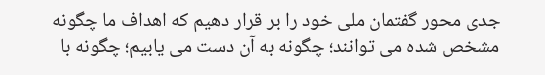جدی محور گفتمان ملی خود را بر قرار دهیم که اهداف ما چگونه مشخص شده می توانند؛ چگونه به آن دست می یابیم؛ چگونه با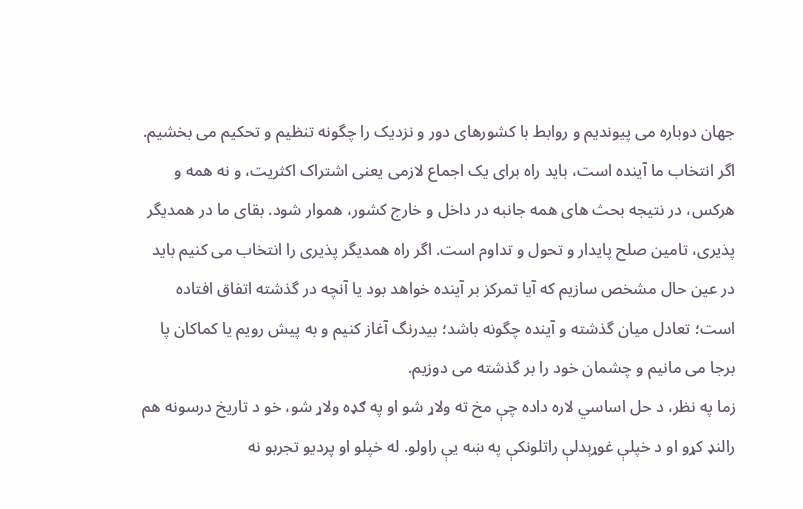جهان دوباره می پیوندیم و روابط با کشورهای دور و نزدیک را چگونه تنظیم و تحکیم می بخشیم. اگر انتخاب ما آینده است، باید راه برای یک اجماع لازمی یعنی اشتراک اکثریت، و نه همه و هرکس، در نتیجه بحث های همه جانبه در داخل و خارج کشور، هموار شود. بقای ما در همدیگر پذیری، تامین صلح پایدار و تحول و تداوم است. اگر راه همدیگر پذیری را انتخاب می کنیم باید در عین حال مشخص سازیم که آیا تمرکز بر آینده خواهد بود یا آنچه در گذشته اتفاق افتاده است؛ تعادل میان گذشته و آینده چگونه باشد؛ بیدرنگ آغاز کنیم و به پیش رویم یا کماکان پا برجا می مانیم و چشمان خود را بر گذشته می دوزیم.
زما په نظر، د حل اساسي لاره داده چې مخ ته ولاړ شو او په ګډه ولاړ شو، خو د تاریخ درسونه هم رالنډ کړو او د خپلې غوړېدلې راتلونکې په ښه یې راولو. له خپلو او پردیو تجربو نه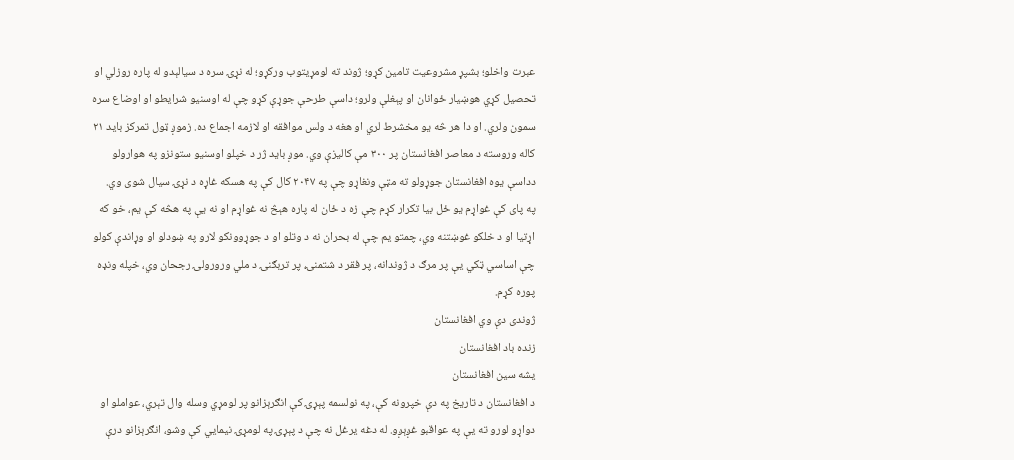عبرت واخلو؛ بشپړ مشروعیت تامین کړو؛ ژوند ته لومړیتوب ورکړو؛ له نړۍ سره د سیالېدو له پاره روزلي او تحصیل کړي هوښیار ځوانان او پېغلې ولرو؛ داسې طرحې جوړې کړو چې له اوسنیو شرایطو او اوضاع سره سمون ولري. او دا هر څه یو مخشرط لري او هغه د ولس موافقه او لازمه اجماع ده. زموږ ټول تمرکز باید ۲۱ کاله وروسته د معاصر افغانستان پر ۳۰۰ مې کالیزې وي. موږ باید ژر د خپلو اوسنیو ستونزو په هوارولو دداسې یوه افغانستان جوړولو ته مټې ونغاړو چې په ۲۰۴۷ کال کې په هسکه غاړه د نړۍ سیال شوی وي.
په پای کې غواړم یو ځل بیا تکرار کړم چې زه د ځان له پاره هېڅ نه غواړم او نه یې په هڅه کې یم، خو که اړتیا او د خلکو غوښتنه وي، چمتو یم چې له بحران نه د وتلو او د جوړوونکو لارو په ښودلو او وړاندې کولو چې اساسي ټکي یې پر مرګ د ژوندانه، پر فقر د شتمنۍ، پر تربګنۍ د ملي ورورولۍ رجحان وي، خپله ونډه پوره کړم.
ژوندی دې وي افغانستان
زنده باد افغانستان
یشه سین افغانستان
د افغانستان د تاریخ په دې خپرونه کې، په نولسمه پېړۍ کې انګرېزانو پر لومړي وسله وال تېري، عواملو او دواړو لورو ته یې په عواقبو غږېږو. له دغه یرغل نه چې د پېړۍ په لومړۍ نیمایي کې وشو، انګرېزانو درې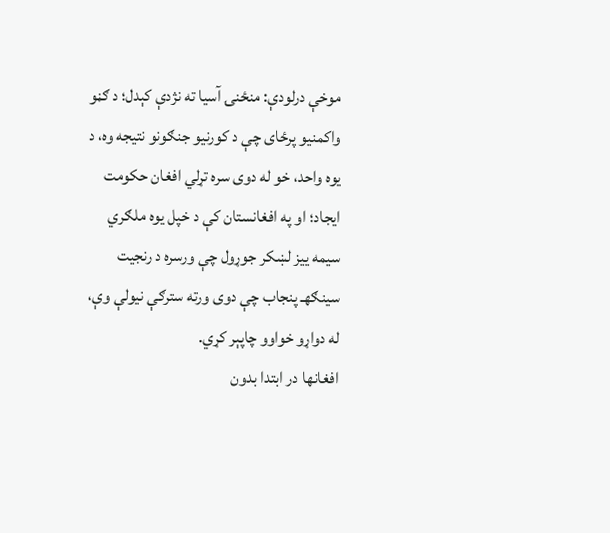موخې درلودې: منځنۍ آسیا ته نژدې کېدل؛ د ګڼو واکمنیو پرځای چې د کورنیو جنګونو نتیجه وه، د یوه واحد، خو له دوی سره تړلي افغان حکومت ایجاد؛ او په افغانستان کې د خپل یوه ملګري سیمه ییز لښکر جوړول چې ورسره د رنجیت سینګهـ پنجاب چې دوی ورته سترګې نیولې وې، له دواړو خواوو چاپېر کړي.
افغانها در ابتدا بدون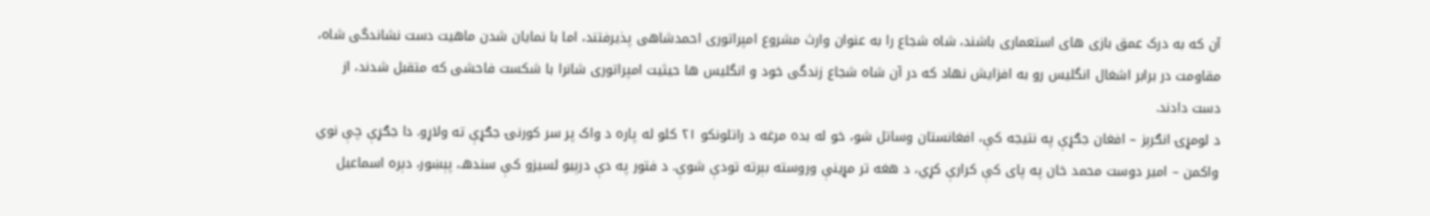آن که به درک عمق بازی های استعماری باشند، شاه شجاع را به عنوان وارث مشروع امپراتوری احمدشاهی پذیرفتند، اما با نمایان شدن ماهیت دست نشاندگی شاه، مقاومت در برابر اشغال انگلیس رو به افزایش نهاد که در آن شاه شجاع زندگی خود و انگلیس ها حیثیت امپراتوری شانرا با شکست فاحشی که متقبل شدند، از دست دادند.
د لومړۍ انګرېز – افغان جګړې په نتیجه کې، افغانستان وساتل شو، خو له بده مرغه د راتلونکو ۲۱ کلو له پاره د واک پر سر کورنۍ جګړې ته ولاړو. دا جګړې چې نوي واکمن – امیر دوست محمد خان په پای کې کرارې کړي، د هغه تر مړینې وروسته بېرته تودې شوې. د فتور په دې درېیو لسیزو کې سندهـ، پېښور، دېره اسماعیل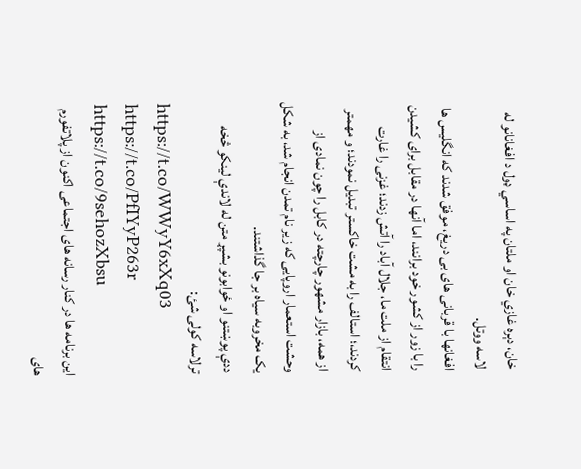خان، دېره غازي خان او ملتان په اساسي ډول د افغانانو له لاسه ووتل.
افغانها با قربانی های بی دریغ، موفق شدند که انگلیس ها را با زور از کشور خود برانند، اما آنها در مقابل برای کشیدن انتقام از ملت ما، جلال آباد را آتش زدند؛ غزنی را غارت کردند،؛ استالف را به مشت خاکستر تبدیل نمودند؛ و مهمتر از همه، بازار مشهور چارچته در کابل را چون نمادی از وحشت استعمار اروپایی که زیر نام تمدن انجام شد، به شکل یک مخروبه سیاه بر جا گذاشتند.
ددې پوښتنو او ځوابونو بشپړ متن له لاندې لینکو څخه ترلاسه کولی شئ:
https://t.co/WWyY6xXq03
https://t.co/PfIYyP263r
https://t.co/9sehozXbsu
این برنامه ها در کنار رسانه های اجتماعی اکنون از پلاتفورم های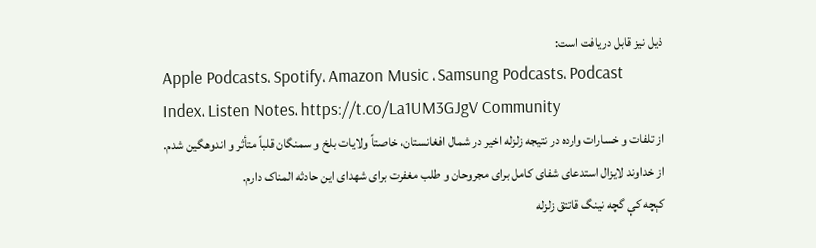ذیل نیز قابل دریافت است:
Apple Podcasts، Spotify، Amazon Music ، Samsung Podcasts، Podcast Index، Listen Notes، https://t.co/La1UM3GJgV Community
از تلفات و خسارات وارده در نتیجه زلزله اخیر در شمال افغانستان، خاصتاً ولایات بلخ و سمنگان قلباً متأثر و اندوهگین شدم. از خداوند لایزال استدعای شفای کامل برای مجروحان و طلب مغفرت برای شهدای این حادثه المناک دارم.
کېچه کې گچه نینگ قاتتق زلزله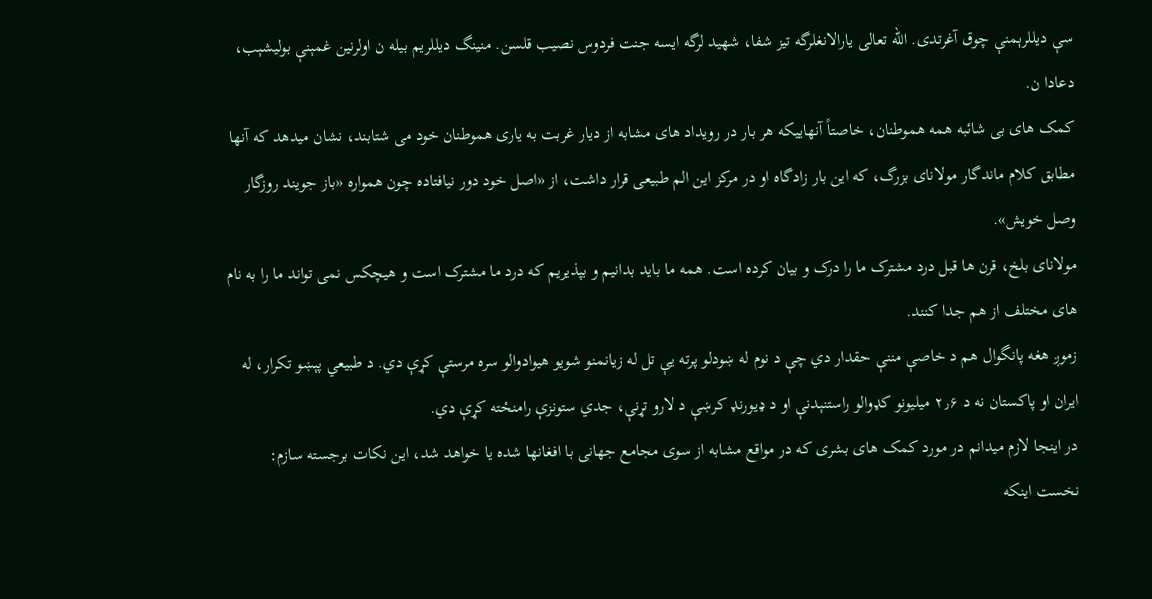سې دیللرېمنې چوق آغرتدی. الله تعالی یارالانغلرگه تیز شفا، شهید لرگه ایسه جنت فردوس نصیب قلسن. منینگ دیللریم بیله ن اولرنین غمېنې بولیشېب، دعادا ن.
کمک های بی شائبه همه هموطنان، خاصتاً آنهاییکه هر بار در رویداد های مشابه از دیار غربت به یاری هموطنان خود می شتابند، نشان میدهد که آنها مطابق کلام ماندگار مولانای بزرگ، که این بار زادگاه او در مرکز این الم طبیعی قرار داشت، از «اصل خود دور نیافتاده چون همواره «باز جویند روزگار وصل خویش».
مولانای بلخ، قرن ها قبل درد مشترک ما را درک و بیان کرده است. همه ما باید بدانیم و بپذیریم که درد ما مشترک است و هیچکس نمی تواند ما را به نام های مختلف از هم جدا کنند.
زموږ هغه پانگوال هم د خاصې مننې حقدار دي چې د نوم له ښودلو پرته یې تل له زیانمنو شویو هیوادوالو سره مرستې کړې دي. د طبیعي پېښو تکرار، له ایران او پاکستان نه د ۲٫۶ میلیونو کډوالو راستنېدنې او د ډيورنډ کرښې د لارو تړنې، جدي ستونزې رامنځته کړې دي.
در اینجا لازم میدانم در مورد کمک های بشری که در مواقع مشابه از سوی مجامع جهانی با افغانها شده یا خواهد شد، این نکات برجسته سازم:
نخست اینکه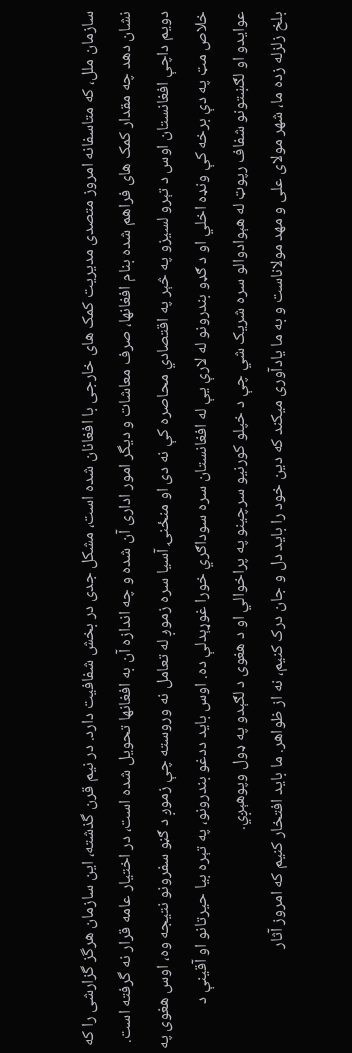سازمان ملل، که متاسفانه امروز متصدی مدیریت کمک های خارجی با افغانان شده است، مشکل جدی در بخش شفافیت دارد. در نیم قرن گذشته، این سازمان هرگز گزارشی را که نشان دهد چه مقدار کمک های فراهم شده بنام افغانها، صرف معاشات و دیگر امور اداری آن شده و چه اندازه آن به افغانها تحویل شده است، در اختیار عامه قرار نه گرفته است.
دویم داچې افغانستان اوس د تېرو لسیزو په څېر په اقتصادي محاصره کې نه دی او منځنۍ آسیا سره زموږ له تعامل نه وروسته چې زموږ د ګڼو سفرونو نتیجه وه، اوس هغوی په خلاص مټ په دې برخه کې ونډه اخلي او د ګډو بندرونو له لارې یې له افغانستان سره سوداګري خورا غوړېدلې ده. اوس باید ددغو بندرونو، په تېره بیا حیرتانو او آقینې د عوایدو او لګښتونو شفاف رپوټ له هېوادوالو سره شریک شي چې د خپلو کورنیو سرچینو په پراخوالي او د هغوی د لګېدو په ډول وپوهېږي.
بلخ زلزله زده ما، شهر مولای علی و مهد مولاناست و به ما یادآوری میکند که دین خود را باید دل و جان درک کنیم، نه از ظواهر. ما باید افتخار کنیم که امروز آثار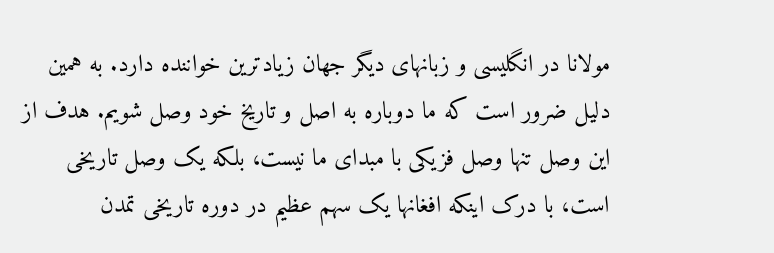مولانا در انگلیسی و زبانهای دیگر جهان زیادترین خواننده دارد. به همین دلیل ضرور است که ما دوباره به اصل و تاریخ خود وصل شویم. هدف از این وصل تنها وصل فزیکی با مبدای ما نیست، بلکه یک وصل تاریخی است، با درک اینکه افغانها یک سهم عظیم در دوره تاریخی تمدن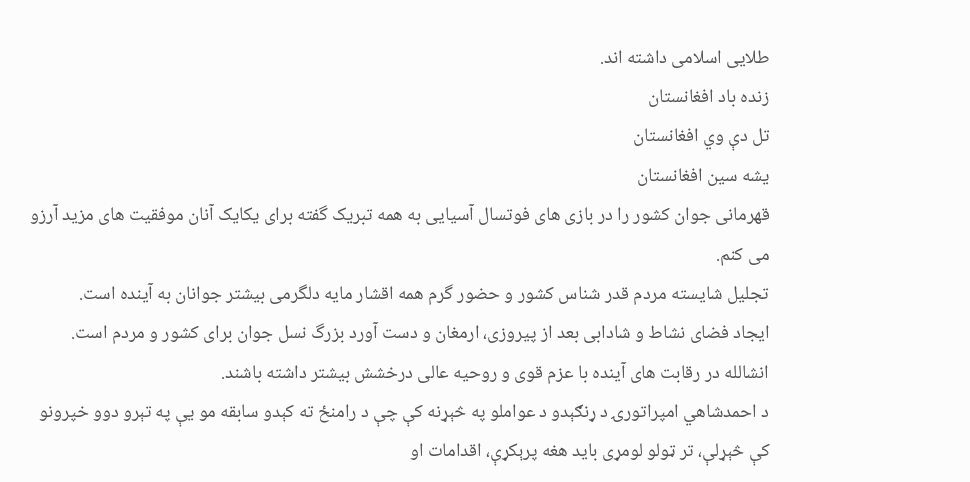طلایی اسلامی داشته اند.
زنده باد افغانستان
تل دې وي افغانستان
یشه سین افغانستان
قهرمانی جوان کشور را در بازی های فوتسال آسیایی به همه تبریک گفته برای یکایک آنان موفقیت های مزید آرزو می کنم.
تجلیل شایسته مردم قدر شناس کشور و حضور گرم همه اقشار مایه دلگرمی بیشتر جوانان به آینده است.
ایجاد فضای نشاط و شادابی بعد از پیروزی، ارمغان و دست آورد بزرگ نسل جوان برای کشور و مردم است.
انشالله در رقابت های آینده با عزم قوی و روحیه عالی درخشش بیشتر داشته باشند.
د احمدشاهي امپراتورۍ د ړنګېدو د عواملو په څېړنه کې چې د رامنځ ته کېدو سابقه مو یې په تېرو دوو خپرونو کې څېړلې، تر ټولو لومړی باید هغه پرېکړې، اقدامات او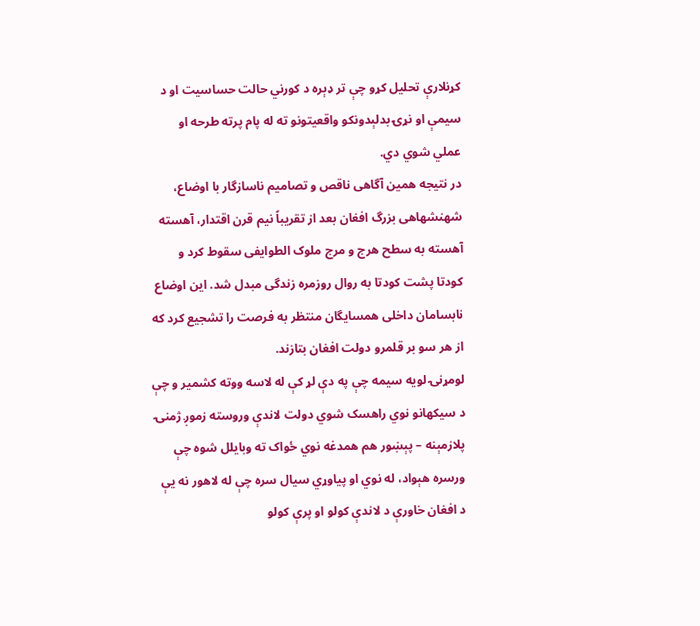کړنلارې تحلیل کړو چې تر ډېره د کورني حالت حساسیت او د سیمې او نړۍ بدلېدونکو واقعیتونو ته له پام پرته طرحه او عملي شوي دي.
در نتیجه همین آگاهی ناقص و تصامیم ناسازگار با اوضاع، شهنشهاهی بزرگ افغان بعد از تقریباً نیم قرن اقتدار، آهسته آهسته به سطح هرج و مرج ملوک الطوایفی سقوط کرد و کودتا پشت کودتا به روال روزمره زندگی مبدل شد. این اوضاع نابسامان داخلی همسایگان منتظر به فرصت را تشجیع کرد که از هر سو بر قلمرو دولت افغان بتازند.
لومړنۍ لویه سیمه چې په دې لړ کې له لاسه ووته کشمیر و چې د سیکهانو نوي راهسک شوي دولت لاندې وروسته زموږ ژمنۍ پلازمېنه – پېښور هم همدغه نوي ځواک ته وبایلل شوه چې ورسره هېواد، له نوي او پیاوړي سیال سره چې له لاهور نه یې د افغان خاورې د لاندې کولو او پرې کولو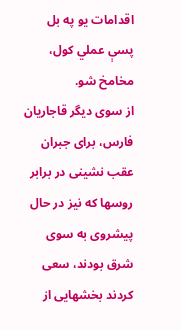اقدامات یو په بل پسې عملي کول، مخامخ شو.
از سوی دیگر قاجاریان فارس، برای جبران عقب نشینی در برابر روسها که نیز در حال پیشروی به سوی شرق بودند، سعی کردند بخشهایی از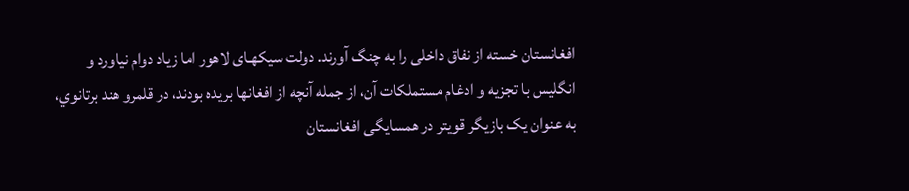افغانستان خسته از نفاق داخلی را به چنگ آورند. دولت سیکهـای لاهور اما زیاد دوام نیاورد و انگلیس با تجزیه و ادغام مستملکات آن، از جمله آنچه از افغانها بریده بودند، در قلمرو هند برتانوي، به عنوان یک بازیگر قویتر در همسایگی افغانستان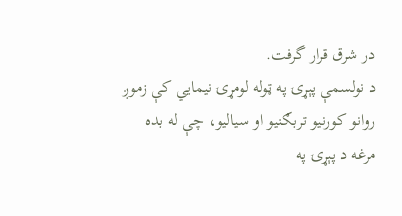در شرق قرار گرفت.
د نولسمې پېړۍ په ټوله لومړۍ نیمایي کې زموږ روانو کورنیو تربګنیو او سیالیو، چې له بده مرغه د پېړۍ په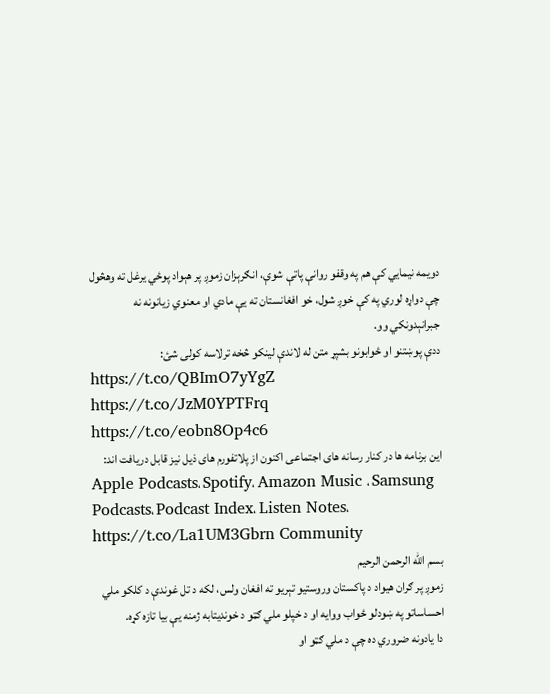دویمه نیمایي کې هم په وقفو روانې پاتې شوې، انګرېزان زموږ پر هېواد پوځي یرغل ته وهڅول چې دواړه لوري په کې خوږ شول، خو افغانستان ته یې مادي او معنوي زیانونه نه جبرانېدونکي وو.
ددې پوښتنو او ځوابونو بشپړ متن له لاندې لینکو څخه ترلاسه کولی شئ:
https://t.co/QBImO7yYgZ
https://t.co/JzM0YPTFrq
https://t.co/eobn8Op4c6
این برنامه ها در کنار رسانه های اجتماعی اکنون از پلاتفورم های ذیل نیز قابل دریافت اند:
Apple Podcasts، Spotify، Amazon Music ، Samsung Podcasts، Podcast Index، Listen Notes، https://t.co/La1UM3Gbrn Community
بسم الله الرحمن الرحیم
زموږ پر ګران هیواد د پاکستان وروستیو تېریو ته افغان ولس، لکه د تل غوندې د کلکو ملي احساساتو په ښودلو ځواب ووایه او د خپلو ملي ګټو د خوندیتابه ژمنه یې بیا تازه کړه.
دا یادونه ضروري ده چې د ملي ګټو او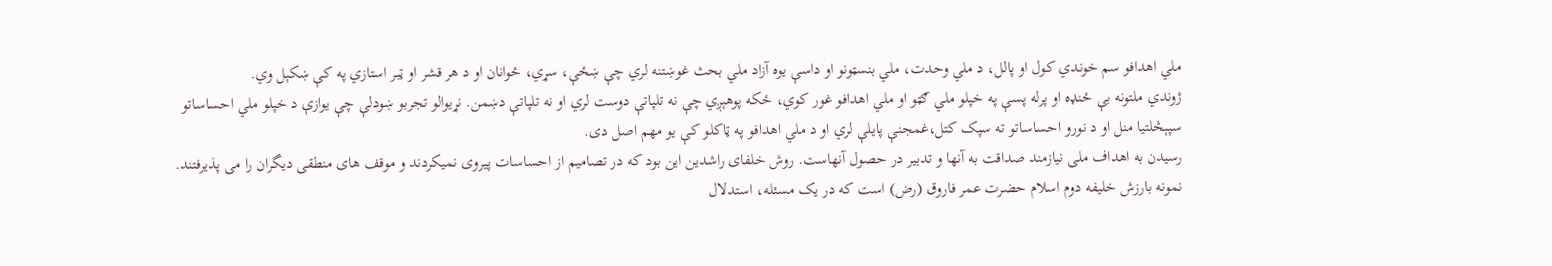ملي اهدافو سم خوندي کول او پالل، د ملي وحدت، ملي بنسټونو او داسې یوه آزاد ملي بحث غوښتنه لري چې ښځې، سړي، ځوانان او د هر قشر او ټبر استازي په کې ښکېل وي.
ژوندي ملتونه بې ځنډه او پرله پسې په خپلو ملي ګټو او ملي اهدافو غور کوي، ځکه پوهېږي چې نه تلپاتې دوست لري او نه تلپاتې دښمن. نړیوالو تجربو ښودلې چې یوازې د خپلو ملي احساساتو سپېڅلتیا منل او د نورو احساساتو ته سپک کتل،غمجنې پایلې لري او د ملي اهدافو په ټاکلو کې یو مهم اصل دی.
رسیدن به اهداف ملی نیازمند صداقت به آنها و تدبیر در حصول آنهاست. روش خلفای راشدین این بود که در تصامیم از احساسات پيروی نمیکردند و موقف های منطقی دیگران را می پذیرفتند. نمونه بارزش خلیفه دوم اسلام حضرت عمر فاروق (رض) است که در یک مسئله، استدلال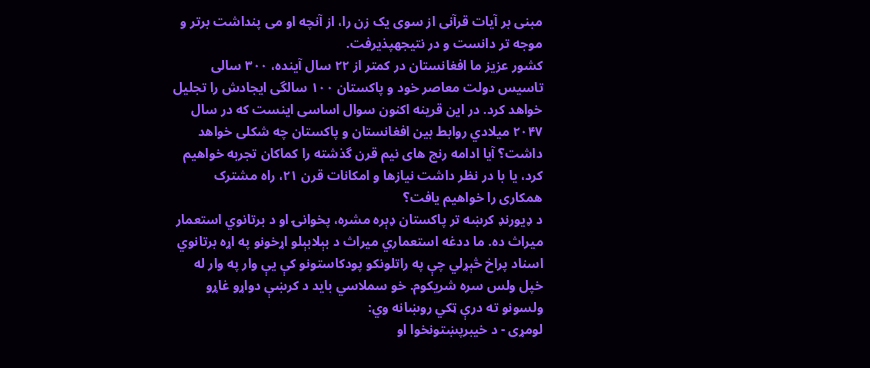مبنی بر آیات قرآنی از سوی یک زن را، از آنچه او می پنداشت برتر و موجه تر دانست و در نتیجهپذیرفت.
کشور عزیز ما افغانستان در کمتر از ۲۲ سال آینده، ۳۰۰ سالی تاسیس دولت معاصر خود و پاکستان ۱۰۰ سالگی ایجادش را تجلیل خواهد کرد. در این قرینه اکنون سوال اساسی اینست که در سال ۲۰۴۷ میلادي روابط بین افغانستان و پاکستان چه شکلی خواهد داشت؟ آیا ادامه رنج های نیم قرن گذشته را کماکان تجربه خواهیم کرد، یا با در نظر داشت نیازها و امکانات قرن ۲۱، راه مشترک همکاری را خواهیم یافت؟
د ډيورنډ کرښه تر پاکستان ډېره مشره، پخوانۍ او د برتانوي استعمار میراث ده. ما ددغه استعماري میراث د بېلابېلو اړخونو په اړه برتانوي اسناد پراخ څېړلي چې په راتلونکو پودکاستونو کې یې وار په وار له خپل ولس سره شریکوم. خو سملاسي باید د کرښې دواړو غاړو ولسونو ته درې ټکي روښانه وي:
لومړی - د خیبرپښتونخوا او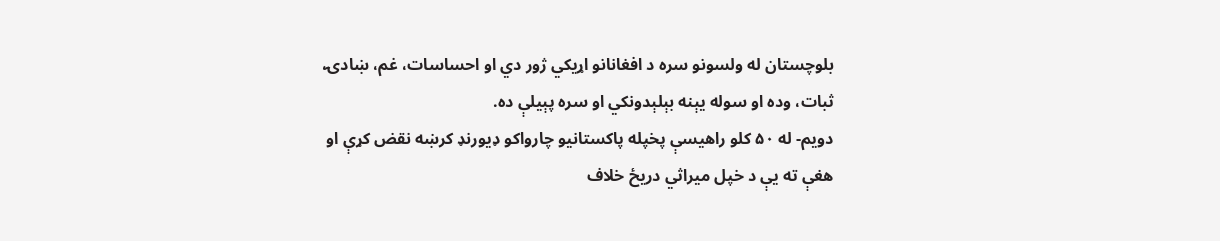بلوچستان له ولسونو سره د افغانانو اړیکي ژور دي او احساسات، غم، ښادۍ، ثبات، وده او سوله یېنه بېلېدونکي او سره پېیلې ده.
دویم- له ۵۰ کلو راهیسې پخپله پاکستانیو چارواکو ډيورنډ کرښه نقض کړې او هغې ته یې د خپل میراثي دریځ خلاف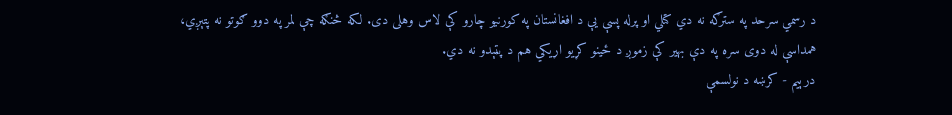د رسمي سرحد په سترګه نه دي کتلي او پرله پسې یې د افغانستان په کورنیو چارو کې لاس وهلی دی. لکه څنګه چې لمر په دوو ګوتو نه پتېږي، همداسې له دوی سره په دې بهیر کې زموږ د ځينو کړیو اړیکي هم د پټېدو نه دي.
درېیم - کرښه د نولسمې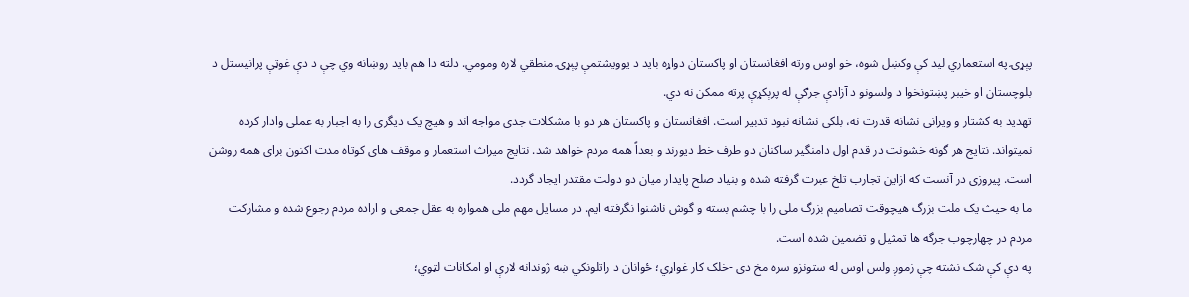پېړۍ په استعماري لید کې وکښل شوه، خو اوس ورته افغانستان او پاکستان دواړه باید د یوویشتمې پېړۍ منطقي لاره ومومي. دلته دا هم باید روښانه وي چې د دې غوټې پرانیستل د بلوچستان او خیبر پښتونخوا د ولسونو د آزادې جرګې له پرېکړې پرته ممکن نه دي.
تهدید به کشتار و ویرانی نشانه قدرت نه، بلکی نشانه نبود تدبیر است. افغانستان و پاکستان هر دو با مشکلات جدی مواجه اند و هیچ یک دیگری را به اجبار به عملی وادار کرده نمیتواند. نتایج هر گونه خشونت در قدم اول دامنگیر ساکنان دو طرف خط دیورند و بعداً همه مردم خواهد شد. نتایج میراث استعمار و موقف های کوتاه مدت اکنون برای همه روشن است. پیروزی در آنست که ازاین تجارب تلخ عبرت گرفته شده و بنیاد صلح پایدار میان دو دولت مقتدر ایجاد گردد.
ما به حیث یک ملت بزرگ هیچوقت تصامیم بزرگ ملی را با چشم بسته و گوش ناشنوا نگرفته ایم. در مسایل مهم ملی همواره به عقل جمعی و اراده مردم رجوع شده و مشارکت مردم در چهارچوب جرگه ها تمثیل و تضمین شده است.
په دې کې شک نشته چې زموږ ولس اوس له ستونزو سره مخ دی -خلک کار غواړي؛ ځوانان د راتلونکي ښه ژوندانه لارې او امکانات لټوي؛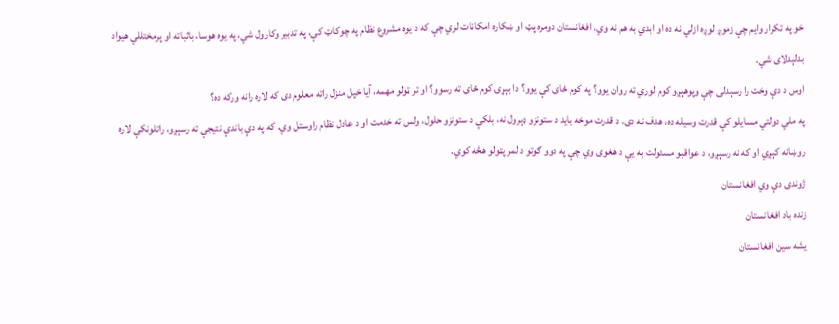خو په تکرار وایم چې زموږ لوږه ازلي نه ده او ابدي به هم نه وي. افغانستان دومره پټ او ښکاره امکانات لري چې که د یوه مشروع نظام په چوکاټ کې، په تدبیر وکارول شي، په یوه هوسا، باثباته او پرمختللي هیواد بدلېدلای شي.
اوس د دې وخت را رسېدلی چې وپوهېږو کوم لوري ته روان یوو؟ په کوم ځای کې یوو؟ دا بېړۍ کوم ځای ته رسوو؟ او تر ټولو مهمه، آیا خپل منزل راته معلوم دی که لاره رانه ورکه ده؟
په ملي دولتي مسایلو کې قدرت وسیله ده، هدف نه دی. د قدرت موخه باید د ستونزو ډېرول نه، بلکې د ستونزو حلول، ولس ته خدمت او د عادل نظام راوستل وي. که په دې باندې نتیجې ته رسېږو، راتلونکې لاره روښانه کېږي او که نه رسېږو، د عواقبو مسئولت به یې د هغوی وي چې په دوو ګوتو د لمر پټولو هڅه کوي.
ژوندی دې وي افغانستان
زنده باد افغانستان
یشه سین افغانستان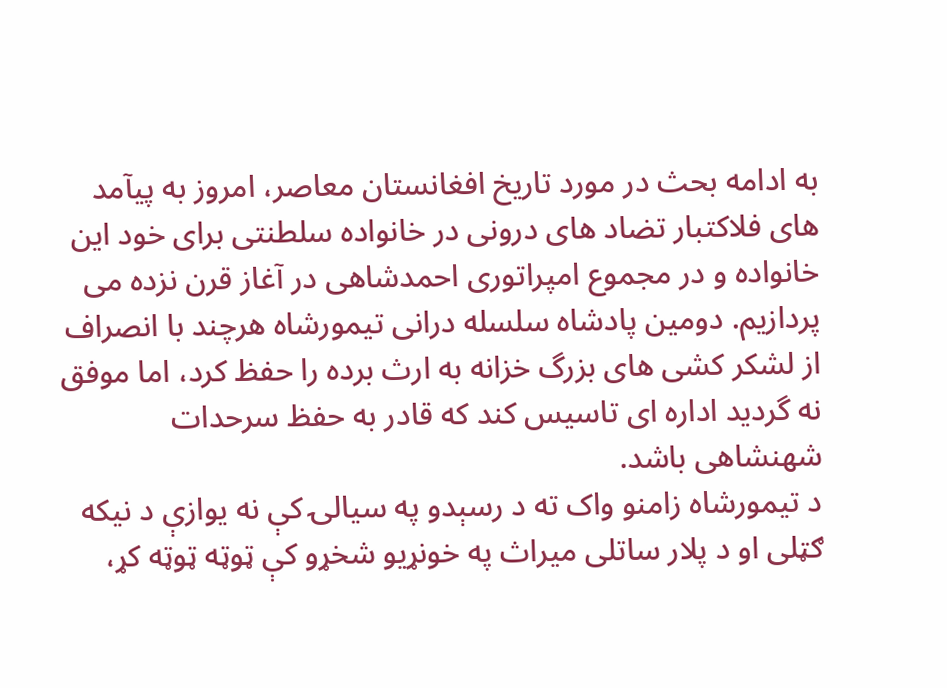به ادامه بحث در مورد تاریخ افغانستان معاصر، امروز به پیآمد های فلاکتبار تضاد های درونی در خانواده سلطنتی برای خود این خانواده و در مجموع امپراتوری احمدشاهی در آغاز قرن نزده می پردازیم. دومین پادشاه سلسله درانی تیمورشاه هرچند با انصراف از لشکر کشی های بزرگ خزانه به ارث برده را حفظ کرد، اما موفق نه گردید اداره ای تاسیس کند که قادر به حفظ سرحدات شهنشاهی باشد.
د تیمورشاه زامنو واک ته د رسېدو په سیالۍ کې نه یوازې د نیکه ګټلی او د پلار ساتلی میراث په خونړیو شخړو کې ټوټه ټوټه کړ،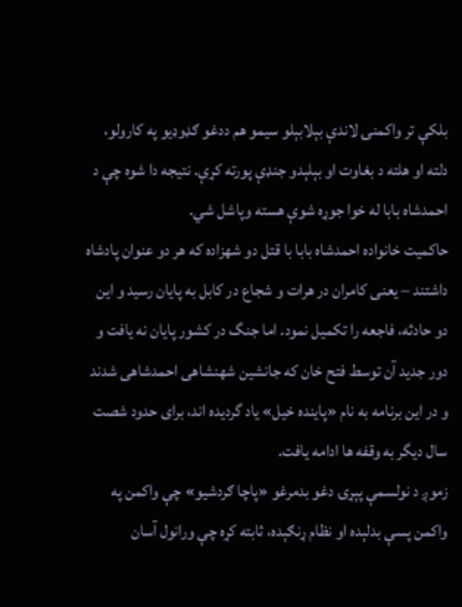بلکې تر واکمنۍ لاندې بېلابېلو سیمو هم ددغو ګډوډیو په کارولو، دلته او هلته د بغاوت او بېلېدو جنډې پورته کړې. نتیجه دا شوه چې د احمدشاه بابا له خوا جوړه شوې هسته وپاشل شي.
حاکمیت خانواده احمدشاه بابا با قتل دو شهزاده که هر دو عنوان پادشاه داشتند – یعنی کامران در هرات و شجاع در کابل به پایان رسید و این دو حادثه، فاجعه را تکمیل نمود. اما جنگ در کشور پایان نه یافت و دور جدید آن توسط فتح خان که جانشین شهنشاهی احمدشاهی شدند و در این برنامه به نام «پاینده خیل» یاد گردیده اند، برای حدود شصت سال دیگر به وقفه ها ادامه یافت.
زموږ د نولسمې پېړۍ دغو بدمرغو «پاچا ګردشیو» چې واکمن په واکمن پسې بدلېده او نظام ړنګېده، ثابته کړه چې ورانول آسان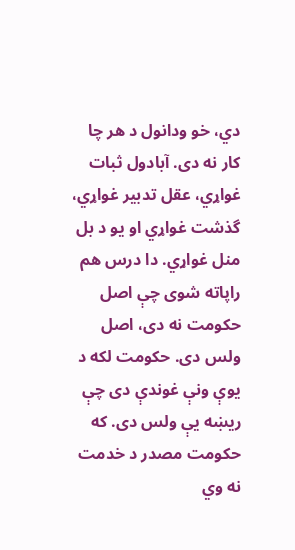دي، خو ودانول د هر چا کار نه دی. آبادول ثبات غواړي، عقل تدبیر غواړي، گذشت غواړي او یو د بل منل غواړي. دا درس هم راپاته شوی چې اصل حکومت نه دی، اصل ولس دی. حکومت لکه د یوې ونې غوندې دی چې ریښه یې ولس دی. که حکومت مصدر د خدمت نه وي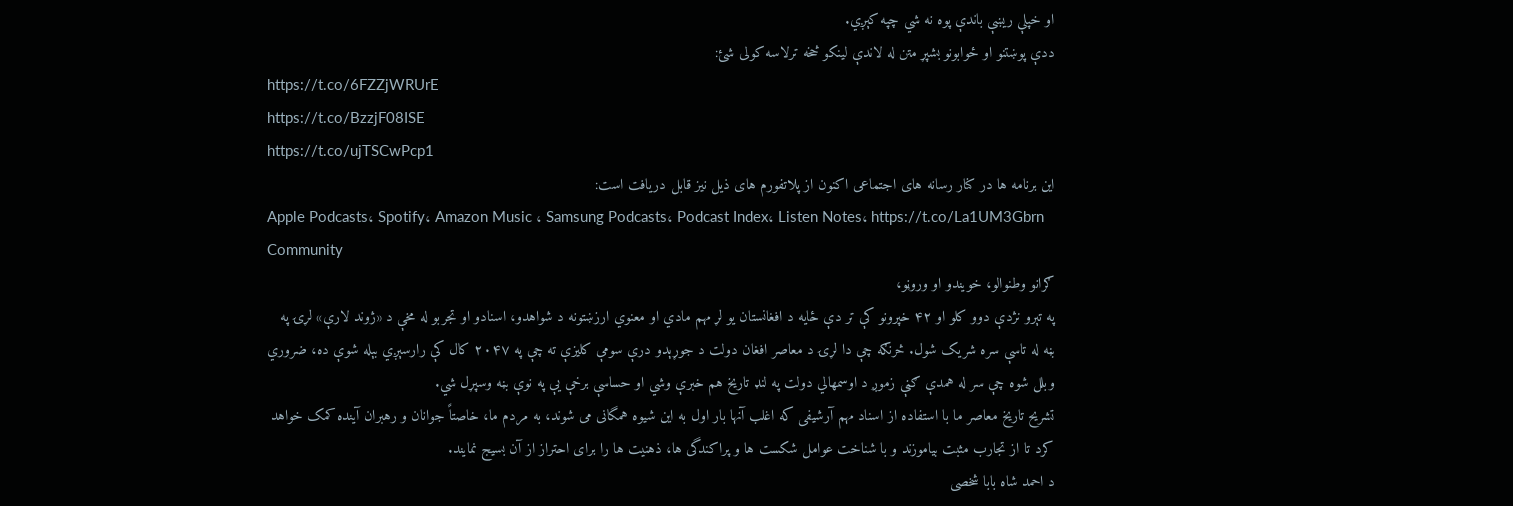او خپلې ریښې باندې پوه نه شي چپه کېږي.
ددې پوښتنو او ځوابونو بشپړ متن له لاندې لینکو څخه ترلاسه کولی شئ:
https://t.co/6FZZjWRUrE
https://t.co/BzzjF08ISE
https://t.co/ujTSCwPcp1
این برنامه ها در کنار رسانه های اجتماعی اکنون از پلاتفورم های ذیل نیز قابل دریافت است:
Apple Podcasts، Spotify، Amazon Music ، Samsung Podcasts، Podcast Index، Listen Notes، https://t.co/La1UM3Gbrn Community
ګرانو وطنوالو، خویندو او وروڼو،
په تېرو نژدې دوو کلو او ۴۲ خپرونو کې تر دې ځایه د افغانستان یو لړ مهم مادي او معنوي ارزښتونه د شواهدو، اسنادو او تجربو له مخې د «ژوند لارې» لړۍ په بڼه له تاسې سره شریک شول. څرنګه چې دا لړۍ د معاصر افغان دولت د جوړېدو درې سومې کلیزې ته چې په ۲۰۴۷ کال کې رارسېږي بېله شوې ده، ضروري وبلل شوه چې سر له همدې ګڼې زموږ د اوسمهالي دولت په لنډ تاریخ هم خبرې وشي او حساسې برخې یې په نوې بڼه وسپړل شي.
تشریح تاریخ معاصر ما با استفاده از اسناد مهم آرشیفی که اغلب آنها بار اول به این شیوه همگانی می شوند، به مردم ما، خاصتاً جوانان و رهبران آینده کمک خواهد کرد تا از تجارب مثبت بیاموزند و با شناخت عوامل شکست ها و پراکندگی ها، ذهنیت ها را برای احتراز از آن بسیج نمایند.
د احمد شاه بابا شخصی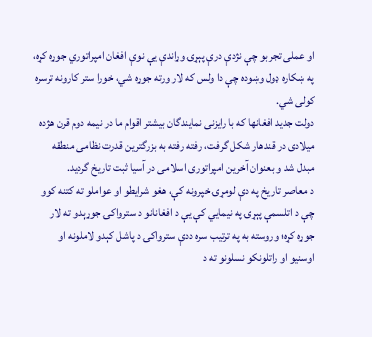او عملی تجربو چې نژدې درې پېړۍ وړاندې یې نوې افغان امپراتوري جوړه کړه، په ښکاره ډول وښوده چې دا ولس که لار ورته جوړه شي، خورا ستر کارونه ترسره کولی شي.
دولت جدید افغانها که با رایزنی نمایندگان بیشتر اقوام ما در نیمه دوم قرن هژده میلادی در قندهار شکل گرفت، رفته رفته به بزرگترین قدرت نظامی منطقه مبدل شد و بعنوان آخرین امپراتوری اسلامی در آسیا ثبت تاریخ گردید.
د معاصر تاریخ په دې لومړۍ خپرونه کې، هغو شرایطو او عواملو ته کتنه کوو چې د اتلسمې پېړۍ په نیمایي کې یې د افغانانو د سترواکۍ جوړېدو ته لار جوړه کړه؛ وروسته به په ترتیب سره ددې سترواکۍ د پاشل کېدو لاملونه او اوسنیو او راتلونکو نسلونو ته د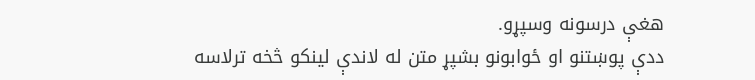هغې درسونه وسپړو.
ددې پوښتنو او ځوابونو بشپړ متن له لاندې لینکو څخه ترلاسه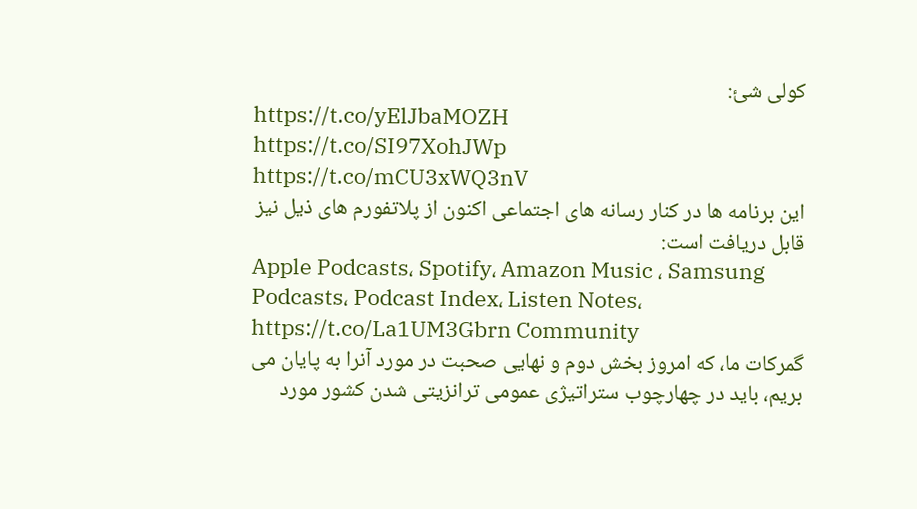کولی شئ:
https://t.co/yElJbaMOZH
https://t.co/SI97XohJWp
https://t.co/mCU3xWQ3nV
این برنامه ها در کنار رسانه های اجتماعی اکنون از پلاتفورم های ذیل نیز قابل دریافت است:
Apple Podcasts، Spotify، Amazon Music ، Samsung Podcasts، Podcast Index، Listen Notes، https://t.co/La1UM3Gbrn Community
گمرکات ما، که امروز بخش دوم و نهایی صحبت در مورد آنرا به پایان می بریم، باید در چهارچوب ستراتیژی عمومی ترانزیتی شدن کشور مورد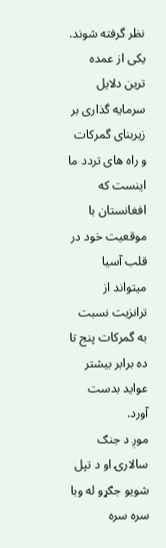نظر گرفته شوند. یکی از عمده ترین دلایل سرمایه گذاری بر زیربنای گمرکات و راه های تردد ما اینست که افغانستان با موقعیت خود در قلب آسیا میتواند از ترانزیت نسبت به گمرکات پنج تا ده برابر بیشتر عواید بدست آورد.
موږ د جنګ سالارۍ او د تپل شویو جګړو له وبا سره سره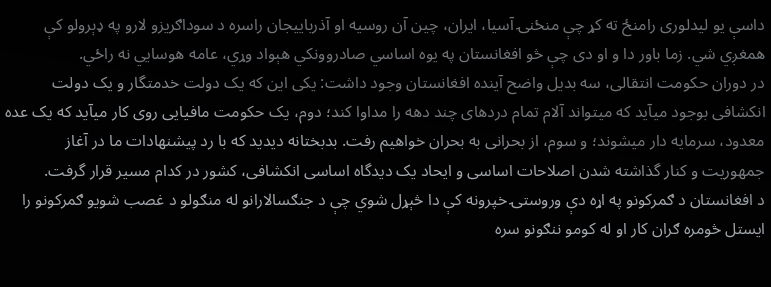داسې یو لیدلوری رامنځ ته کړ چې منځنۍ آسیا، ایران، چین آن روسیه او آذرباییجان راسره د سوداګریزو لارو په ډېرولو کې همغږي شي. زما باور دا و او دی چې څو افغانستان په یوه اساسي صادروونکي هېواد وړي، عامه هوسایي نه راځي.
در دوران حکومت انتقالی، سه بدیل واضح آینده افغانستان وجود داشت: یکی این که یک دولت خدمتگار و یک دولت انکشافی بوجود میآید که میتواند آلام تمام دردهای چند دهه را مداوا کند؛ دوم، یک حکومت مافیایی روی کار میآید که یک عده معدود، سرمایه دار میشوند؛ و سوم، از بحرانی به بحران خواهیم رفت. بدبختانه دیدید که با رد پیشنهادات ما در آغاز جمهوریت و کنار گذاشته شدن اصلاحات اساسی و ایحاد یک دیدگاه اساسی انکشافی، کشور در کدام مسیر قرار گرفت.
د افغانستان د ګمرکونو په اړه دې وروستۍ خپرونه کې دا څېړل شوي چې د جنګسالارانو له منګولو د غصب شویو ګمرکونو را ایستل څومره ګران کار او له کومو ننګونو سره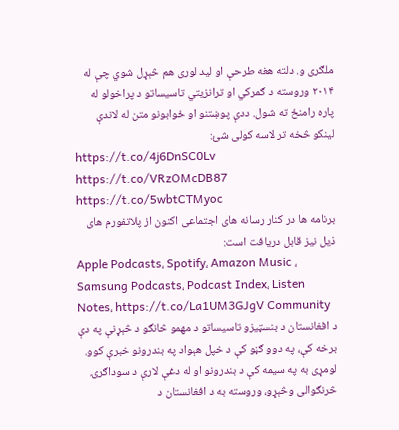ملګری و. دلته هغه طرحې او لید لوری هم څېړل شوي چې له ۲۰۱۴ وروسته د ګمرکي او ترانزیتي تاسیساتو د پراخولو له پاره رامنځ ته شول. ددې پوښتنو او ځوابونو متن له لاندې لینکو څخه تر لاسه کولی شئ:
https://t.co/4j6DnSC0Lv
https://t.co/VRzOMcDB87
https://t.co/5wbtCTMyoc
برنامه ها در کنار رسانه های اجتماعی اکنون از پلاتفورم های ذیل نیز قابل دریافت است:
Apple Podcasts، Spotify، Amazon Music ، Samsung Podcasts، Podcast Index، Listen Notes، https://t.co/La1UM3GJgV Community
د افغانستان د بنسټیزو تاسیساتو د مهمو څانګو د څېړنې په دې برخه کې، په دوو ګڼو کې د خپل هېواد په بندرونو خبرې کوو. لومړی به په سیمه کې د بندرونو او له دغې لارې د سوداګرۍ څرنګوالی وڅېړو، وروسته به د افغانستان د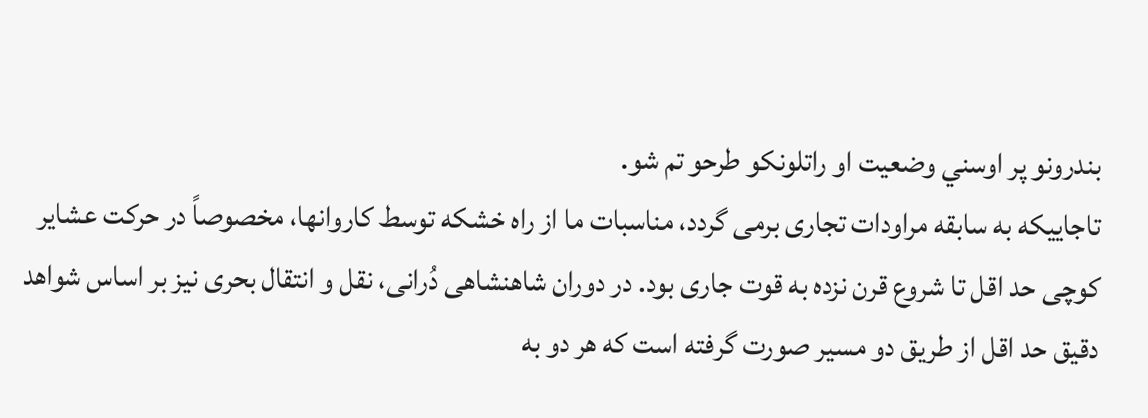بندرونو پر اوسني وضعیت او راتلونکو طرحو تم شو.
تاجاییکه به سابقه مراودات تجاری برمی گردد، مناسبات ما از راه خشکه توسط کاروانها، مخصوصاً در حرکت عشایر کوچی حد اقل تا شروع قرن نزده به قوت جاری بود. در دوران شاهنشاهی دُرانی، نقل و انتقال بحری نیز بر اساس شواهد دقیق حد اقل از طریق دو مسیر صورت گرفته است که هر دو به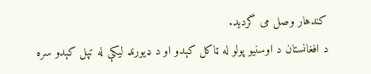کندهار وصل می گردید.
د افغانستان د اوسنیو پولو له ټاکل کېدو او د ډیورنډ لیکې له تپل کېدو سره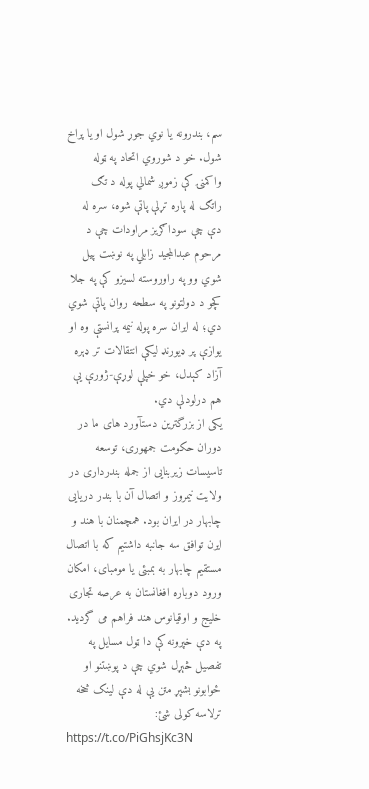سم، بندرونه یا نوي جوړ شول او یا پراخ شول. خو د شوروي اتحاد په ټوله واکمنۍ کې زموږ شمالي پوله د تګ راتګ له پاره تړلې پاتې شوه، سره له دې چې سوداګریز مراودات چې د مرحوم عبدالمجید زابلي په نوښت پیل شوي وو په راوروسته لسیزو کې په جلا کچو د دولتونو په سطحه روان پاتې شوي دي؛ له ایران سره پوله نیمه پرانستې وه او یوازې پر ډیورنډ لیکې انتقالات تر ډېره آزاد کېدل، خو خپلې لوړې-ژورې یې هم درلودلې دي.
یکی از بزرگترین دستآورد های ما در دوران حکومت جمهوری، توسعه تاسیسات زیربنایی از جمله بندرداری در ولایت نیمروز و اتصال آن با بندر دریایی چابهار در ایران بود. همچمنان با هند و ایرن توافق سه جانبه داشتیم که با اتصال مستقیم چابهار به بمبئی یا مومبای، امکان ورود دوباره افغانستان به عرصه تجاری خلیج و اوقیانوس هند فراهم می گردید.
په دې خپرونه کې دا ټول مسایل په تفصیل څېړل شوي چې د پوښتنو او ځوابونو بشپړ متن یې له دې لینک څخه ترلاسه کولی شئ:
https://t.co/PiGhsjKc3N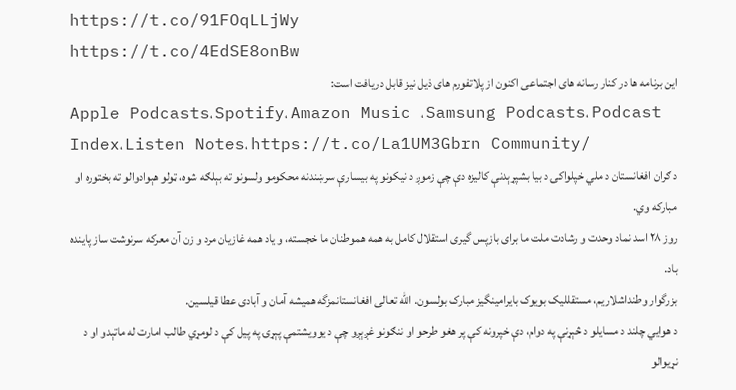https://t.co/91FOqLLjWy
https://t.co/4EdSE8onBw
این برنامه ها در کنار رسانه های اجتماعی اکنون از پلاتفورم های ذیل نیز قابل دریافت است:
Apple Podcasts، Spotify، Amazon Music ، Samsung Podcasts، Podcast Index، Listen Notes، https://t.co/La1UM3Gbrn Community/
د ګران افغانستان د ملي خپلواکۍ د بیا بشپړېدنې کالیزه دې چې زموږ د نیکونو په بیسارې سرښندنه محکومو ولسونو ته بېلګه شوه، ټولو هېوادوالو ته بختوره او مبارکه وي.
روز ۲۸ اسد نماد وحدت و رشادت ملت ما برای بازپس گیری استقلال کامل به همه هموطنان ما خجسته، و یاد همه غازیان مرد و زن آن معرکه سرنوشت ساز پاینده باد.
بزرگوار وطنداشلاریم، مستقللیک بویوک بایرامینگیز مبارک بولسون. الله تعالی افغانستانمزگه همیشه آمان و آبادی عطا قیلسین.
د هوایي چلند د مسایلو د څېړنې په دوام، دې خپرونه کې پر هغو طرحو او ننګونو غږېږو چې د یوویشتمې پېړۍ په پیل کې د لومړي طالب امارت له ماتېدو او د نړیوالو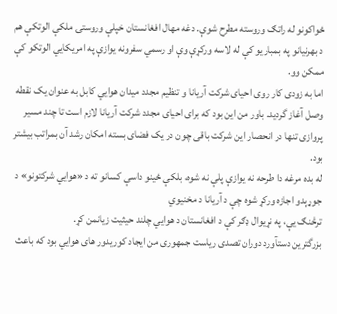ځواکونو له راتګ وروسته مطرح شوې. دغه مهال افغانستان خپلې وروستۍ ملکې الوتکې هم د بهرنیانو په بمباریو کې له لاسه ورکړې وې او رسمي سفرونه یوازې په امریکایي الوتکو کې ممکن وو.
اما به زودی کار روی احیای شرکت آریانا و تنظیم مجدد میدان هوایي کابل به عنوان یک نقطه وصل آغاز گردید. باور من این بود که برای احیای مجدد شرکت آریانا لازم است تا چند مسیر پروازی تنها در انحصار این شرکت باقی چون در یک فضای بسته امکان رشد آن بمراتب بیشتر بود.
له بده مرغه دا طرحه نه یوازې پلې نه شوه، بلکې ځینو داسې کسانو ته د «هوایي شرکتونو» د جوړېدو اجازه ورکړ شوه چې د آریانا د مخنیوي
ترڅنګ یې، په نړیوال ډګر کې د افغانستان د هوایي چلند حیثیت زیانمن کړ.
بزرگترین دستآورد دوران تصدی ریاست جمهوری من ایجاد کوریدور های هوایي بود که باعث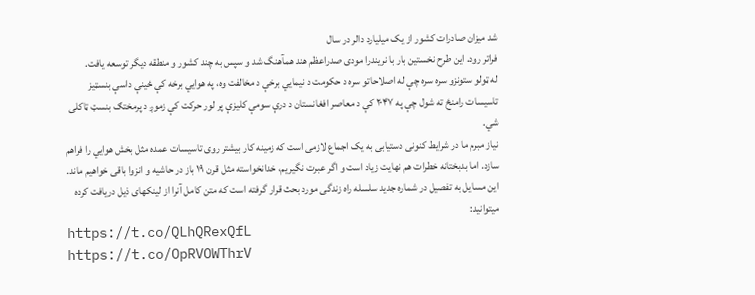شد میزان صادرات کشور از یک میلیارد دالر در سال
فراتر رود. این طرح نخستین بار با نریندرا مودی صدراعظم هند همآهنگ شد و سپس به چند کشور و منطقه دیگر توسعه یافت.
له ټولو ستونزو سره سره چې له اصلاحاتو سره د حکومت د نیمایي برخې د مخالفت وه، په هوایي برخه کې ځینې داسې بنسټیز تاسیسات رامنځ ته شول چې په ۲۰۴۷ کې د معاصر افغانستان د درې سومې کلیزې پر لور حرکت کې زموږ د پرمختګ بنسټ ټاکلی شي.
نیاز مبرم ما در شرایط کنونی دستیابی به یک اجماع لازمی است که زمینه کار بیشتر روی تاسیسات عمده مثل بخش هوایي را فراهم سازد. اما بدبختانه خطرات هم نهایت زیاد است و اگر عبرت نگیریم، خدانخواسته مثل قرن ۱۹ باز در حاشیه و انزوا باقی خواهیم ماند.
این مسایل به تفصیل در شماره جدید سلسله راه زندگی مورد بحث قرار گرفته است که متن کامل آنرا از لینکهای ذیل دریافت کرده میتوانید:
https://t.co/QLhQRexQfL
https://t.co/OpRVOWThrV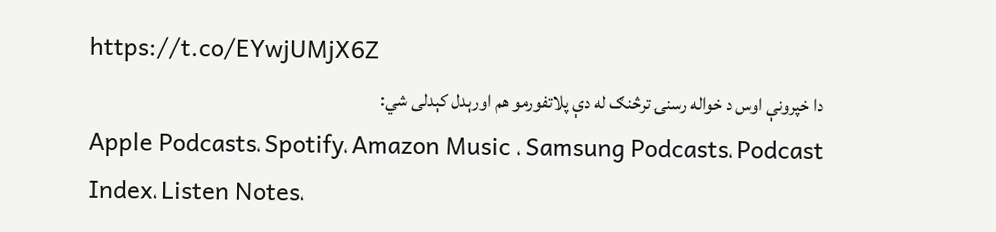https://t.co/EYwjUMjX6Z
دا خپرونې اوس د خواله رسنۍ ترڅنګ له دې پلاتفورمو هم اورېدل کېدلی شي:
Apple Podcasts، Spotify، Amazon Music ، Samsung Podcasts، Podcast
Index، Listen Notes،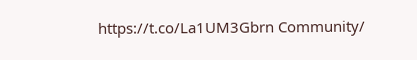https://t.co/La1UM3Gbrn Community/